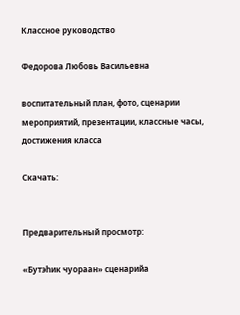Классное руководство

Федорова Любовь Васильевна

воспитательный план, фото, сценарии мероприятий, презентации, классные часы, достижения класса

Скачать:


Предварительный просмотр:

«Бутэһик чуораан» сценарийа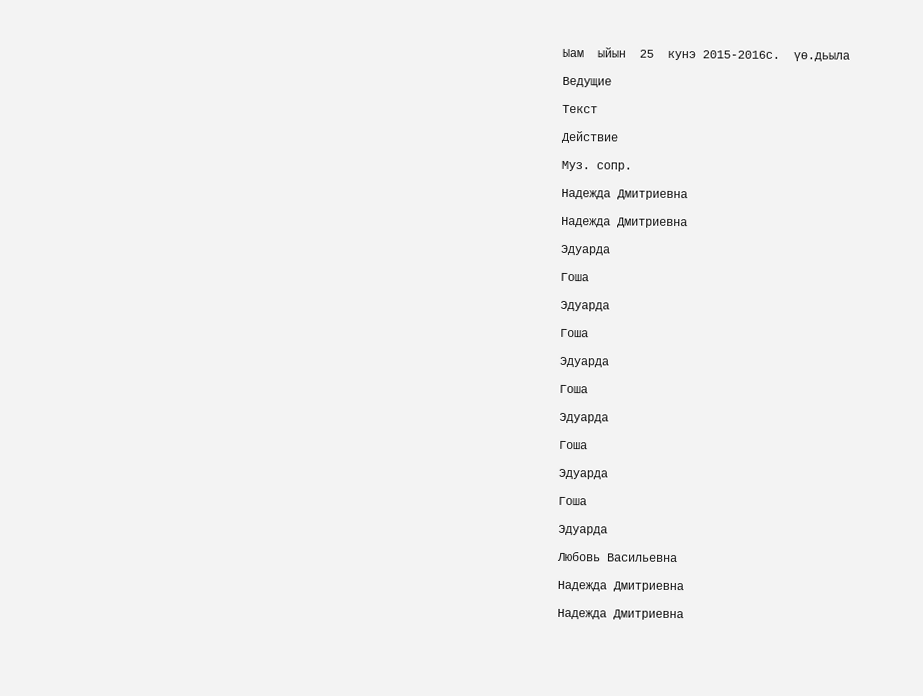Ыам  ыйын  25  кунэ 2015-2016с.  үө.дьыла

Ведущие

Текст

Действие

Муз. сопр.

Надежда Дмитриевна

Надежда Дмитриевна

Эдуарда

Гоша

Эдуарда

Гоша

Эдуарда

Гоша

Эдуарда

Гоша

Эдуарда

Гоша

Эдуарда

Любовь Васильевна

Надежда Дмитриевна

Надежда Дмитриевна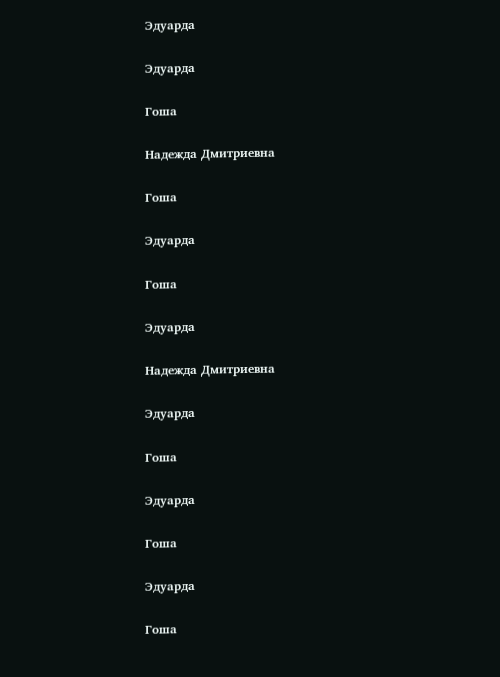Эдуарда

Эдуарда

Гоша

Надежда Дмитриевна

Гоша

Эдуарда

Гоша

Эдуарда

Надежда Дмитриевна

Эдуарда

Гоша

Эдуарда

Гоша

Эдуарда

Гоша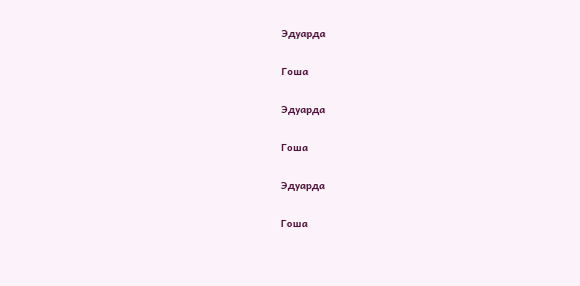Эдуарда

Гоша

Эдуарда

Гоша

Эдуарда

Гоша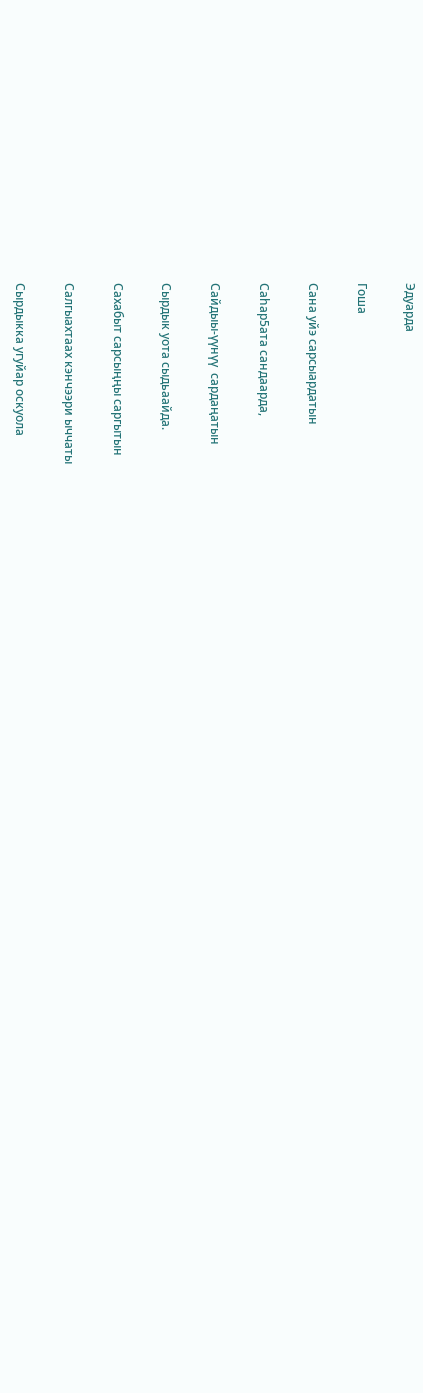Эдуарда

Гоша

Сана уйэ сарсыардатын

Саһар5ата сандаарда,

Сайдыы-үүнүү  сардаңатын

Сырдык уота сыдьаайда.

Сахабыт сарсыңңы саргытын

Салгыахтаах кэнчээри ыччаты

Сырдыкка угуйар оскуола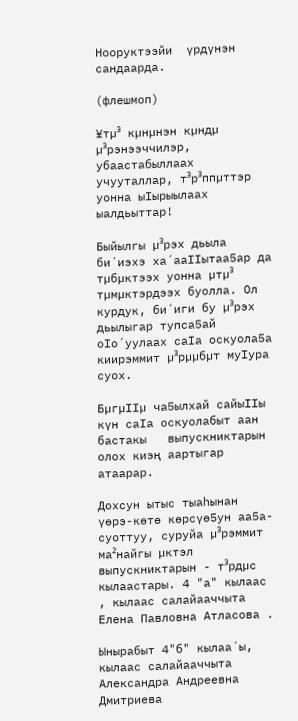Нооруктээйи  үрдүнэн сандаарда.

(флешмоп)

¥тµ³ кµнµнэн кµндµ µ³рэнээччилэр, убаастабыллаах учууталлар, т³р³ппµттэр уонна ыІырыылаах ыалдьыттар!

Быйылгы µ³рэх дьыла би´иэхэ ха´ааІІытаа5ар да тµбµктээх уонна µтµ³ тµмµктэрдээх буолла. Ол курдук, би´иги бу µ³рэх дьылыгар тупса5ай оІо´уулаах саІа оскуола5а киирэммит µ³рµµбµт муІура суох.

БµгµІІµ ча5ылхай сайыІІы  күн саІа оскуолабыт аан бастакы   выпускниктарын олох киэң аартыгар атаарар.

Дохсун ытыс тыаһынан үөрэ-көтө көрсүө5ун аа5а-суоттуу, суруйа µ³рэммит ма²найгы µктэл выпускниктарын - т³рдµс кылаастары. 4 "а" кылаас , кылаас салайааччыта Елена Павловна Атласова .

Ынырабыт 4"б" кылаа´ы, кылаас салайааччыта Александра Андреевна Дмитриева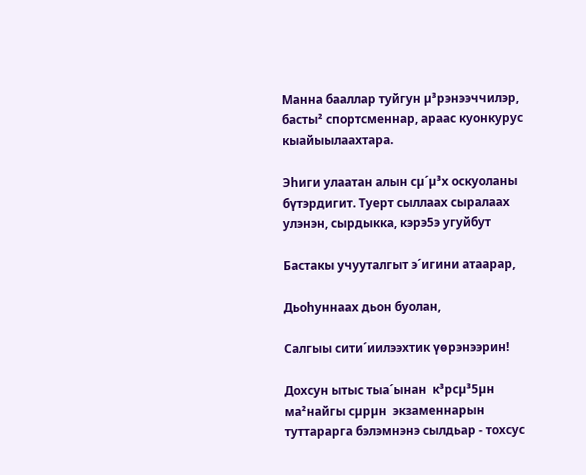Манна бааллар туйгун µ³рэнээччилэр, басты² спортсменнар, араас куонкурус кыайыылаахтара.

Эһиги улаатан алын сµ´µ³х оскуоланы бүтэрдигит. Туерт сыллаах сыралаах улэнэн, сырдыкка, кэрэ5э угуйбут

Бастакы учууталгыт э´игини атаарар,

Дьоһуннаах дьон буолан,

Салгыы сити´иилээхтик үөрэнээрин!

Дохсун ытыс тыа´ынан  к³рсµ³5µн ма²найгы сµрµн  экзаменнарын туттарарга бэлэмнэнэ сылдьар - тохсус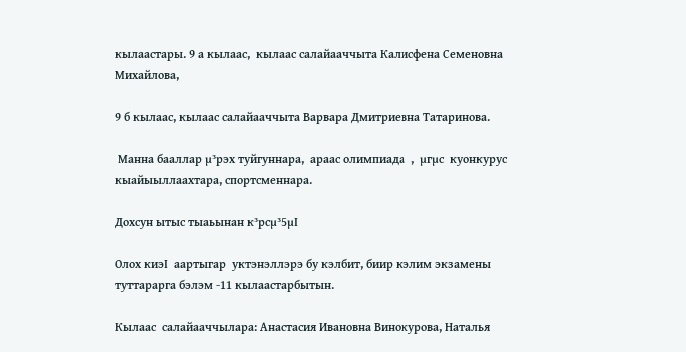кылаастары. 9 а кылаас,  кылаас салайааччыта Калисфена Семеновна Михайлова,

9 б кылаас, кылаас салайааччыта Варвара Дмитриевна Татаринова.

 Манна бааллар µ³рэх туйгуннара,  араас олимпиада  ,  µгµс  куонкурус  кыайыыллаахтара, спортсменнара.

Дохсун ытыс тыаьынан к³рсµ³5µІ

Олох киэІ  аартыгар  уктэнэллэрэ бу кэлбит, биир кэлим экзамены туттарарга бэлэм -11 кылаастарбытын.

Кылаас  салайааччылара: Анастасия Ивановна Винокурова, Наталья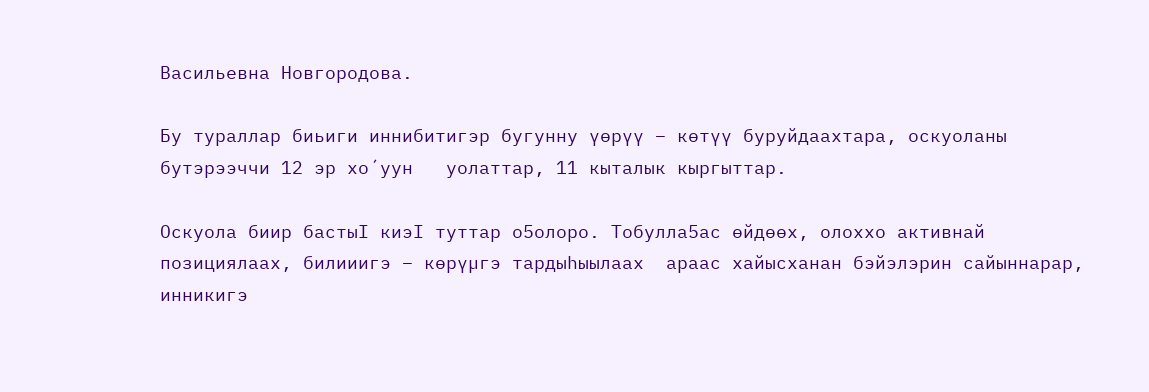Васильевна Новгородова.

Бу тураллар биьиги иннибитигэр бугунну үөрүү – көтүү буруйдаахтара, оскуоланы бутэрээччи 12 эр хо´уун   уолаттар, 11 кыталык кыргыттар.

Оскуола биир бастыІ киэІ туттар о5олоро. Тобулла5ас өйдөөх, олоххо активнай позициялаах, билииигэ – көрүµгэ тардыһыылаах  араас хайысханан бэйэлэрин сайыннарар, инникигэ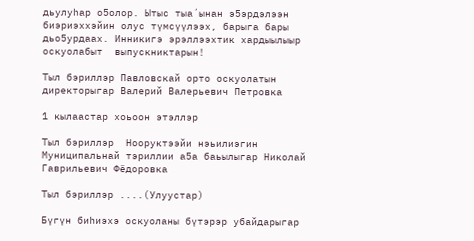дьулуһар о5олор. Ытыс тыа´ынан э5эрдэлээн биэриэххэйин олус түмсүүлээх, барыга бары дьо5урдаах. Инникигэ эрэллээхтик хардыылыыр оскуолабыт  выпускниктарын!

Тыл бэриллэр Павловскай орто оскуолатын директорыгар Валерий Валерьевич Петровка

1 кылаастар хоьоон этэллэр

Тыл бэриллэр  Нооруктээйи нэьилиэгин Муниципальнай тэриллии а5а баьылыгар Николай Гаврильевич Фёдоровка

Тыл бэриллэр ....(Улуустар)

Бүгүн биһиэхэ оскуоланы бүтэрэр убайдарыгар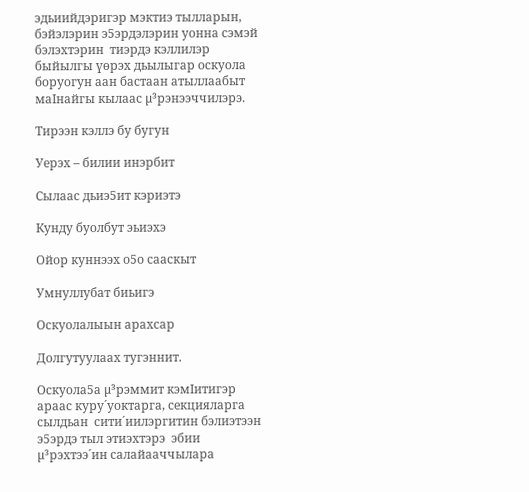эдьиийдэригэр мэктиэ тылларын, бэйэлэрин э5эрдэлэрин уонна сэмэй бэлэхтэрин  тиэрдэ кэллилэр быйылгы үөрэх дьылыгар оскуола боруогун аан бастаан атыллаабыт  маІнайгы кылаас µ³рэнээччилэрэ.

Тирээн кэллэ бу бугун

Уерэх – билии инэрбит

Сылаас дьиэ5ит кэриэтэ

Кунду буолбут эьиэхэ

Ойор куннээх о5о сааскыт

Умнуллубат биьигэ

Оскуолалыын арахсар

Долгутуулаах тугэннит.

Оскуола5а µ³рэммит кэмІитигэр  араас куру´уоктарга, секцияларга сылдьан  сити´иилэргитин бэлиэтээн э5эрдэ тыл этиэхтэрэ  эбии µ³рэхтээ´ин салайааччылара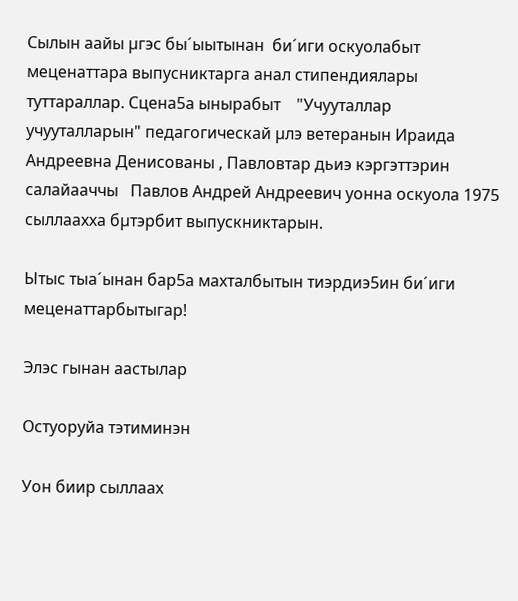Сылын аайы µгэс бы´ыытынан  би´иги оскуолабыт меценаттара выпусниктарга анал стипендиялары туттараллар. Сцена5а ынырабыт    "Учууталлар учууталларын" педагогическай µлэ ветеранын Ираида Андреевна Денисованы , Павловтар дьиэ кэргэттэрин салайааччы   Павлов Андрей Андреевич уонна оскуола 1975 сыллаахха бµтэрбит выпускниктарын.

Ытыс тыа´ынан бар5а махталбытын тиэрдиэ5ин би´иги меценаттарбытыгар!

Элэс гынан аастылар

Остуоруйа тэтиминэн

Уон биир сыллаах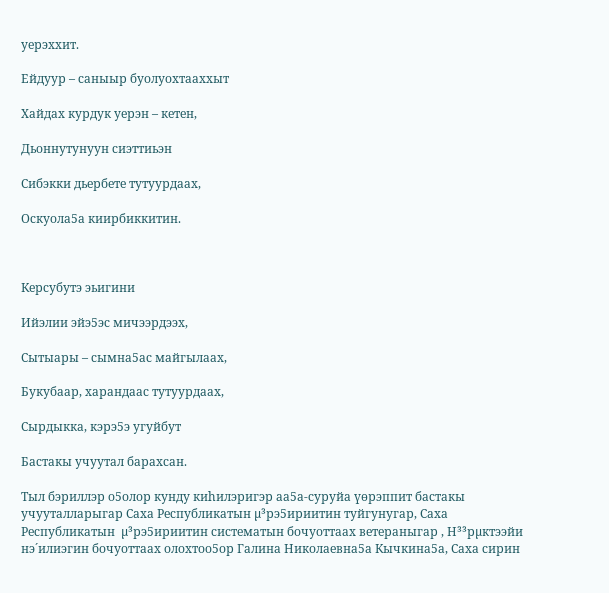уерэххит.

Ейдуур – саныыр буолуохтааххыт

Хайдах курдук уерэн – кетен,

Дьоннутунуун сиэттиьэн

Сибэкки дьербете тутуурдаах,

Оскуола5а киирбиккитин.



Керсубутэ эьигини

Ийэлии эйэ5эс мичээрдээх,

Сытыары – сымна5ас майгылаах,

Букубаар, харандаас тутуурдаах,

Сырдыкка, кэрэ5э угуйбут

Бастакы учуутал барахсан.

Тыл бэриллэр о5олор кунду киһилэригэр аа5а-суруйа үөрэппит бастакы учууталларыгар Саха Республикатын µ³рэ5ириитин туйгунугар, Саха Республикатын  µ³рэ5ириитин систематын бочуоттаах ветераныгар , Н³³рµктээйи нэ´илиэгин бочуоттаах олохтоо5ор Галина Николаевна5а Кычкина5а, Саха сирин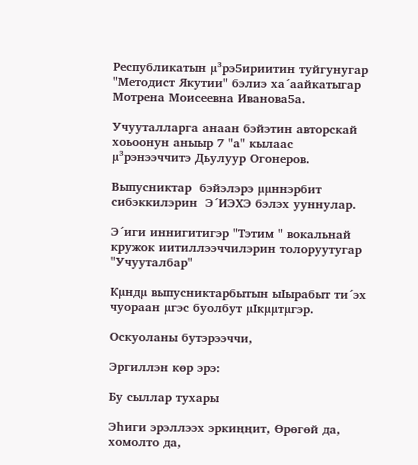Республикатын µ³рэ5ириитин туйгунугар "Методист Якутии" бэлиэ ха´аайкатыгар Мотрена Моисеевна Иванова5а.

Учууталларга анаан бэйэтин авторскай  хоьоонун аныыр 7 "а" кылаас µ³рэнээччитэ Дьулуур Огонеров.

Выпусниктар  бэйэлэрэ µµннэрбит сибэккилэрин  Э´ИЭХЭ бэлэх ууннулар.

Э´иги иннигитигэр "Тэтим " вокальнай кружок иитиллээччилэрин толоруутугар "Учууталбар"

Кµндµ выпусниктарбытын ыІырабыт ти´эх чуораан µгэс буолбут µІкµµтµгэр.

Оскуоланы бутэрээччи,

Эргиллэн көр эрэ:

Бу сыллар тухары

Эһиги эрэллээх эркиңңит, Өрөгөй да, хомолто да,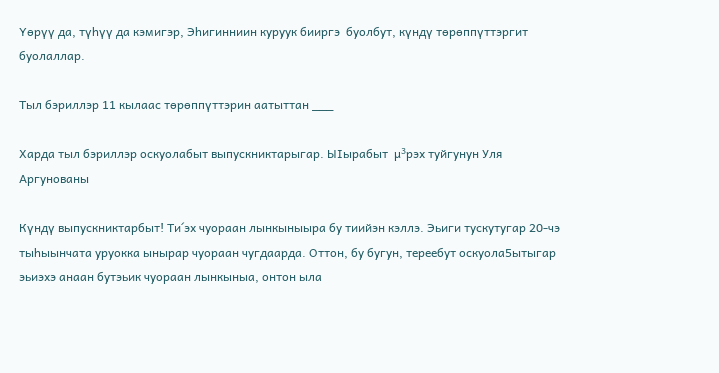Үөрүү да, түһүү да кэмигэр, Эһигинниин куруук бииргэ  буолбут, күндү төрөппүттэргит буолаллар.

Тыл бэриллэр 11 кылаас төрөппүттэрин аатыттан ___

Харда тыл бэриллэр оскуолабыт выпускниктарыгар. ЫІырабыт  µ³рэх туйгунун Уля Аргунованы

Күндү выпускниктарбыт! Ти´эх чуораан лынкыныыра бу тиийэн кэллэ. Эьиги тускутугар 20-чэ тыһыынчата уруокка ынырар чуораан чугдаарда. Оттон, бу бугун, тереебут оскуола5ытыгар эьиэхэ анаан бутэьик чуораан лынкыныа, онтон ыла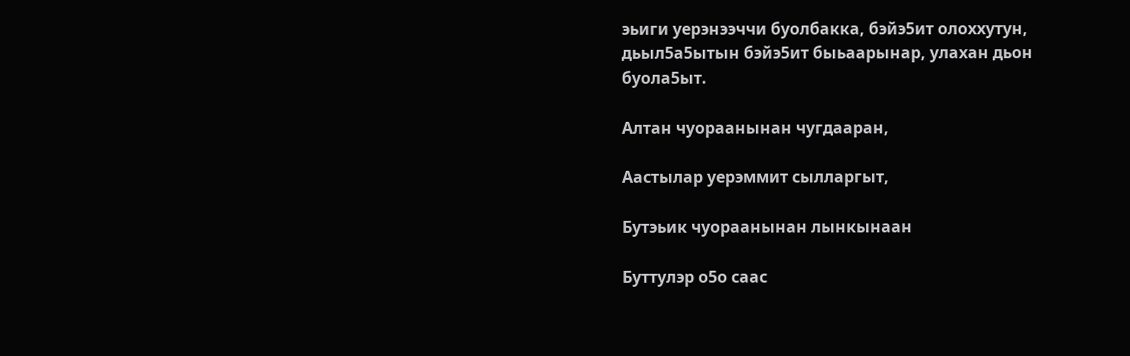эьиги уерэнээччи буолбакка, бэйэ5ит олоххутун, дьыл5а5ытын бэйэ5ит быьаарынар, улахан дьон буола5ыт.

Алтан чуораанынан чугдааран,

Аастылар уерэммит сылларгыт,

Бутэьик чуораанынан лынкынаан

Буттулэр о5о саас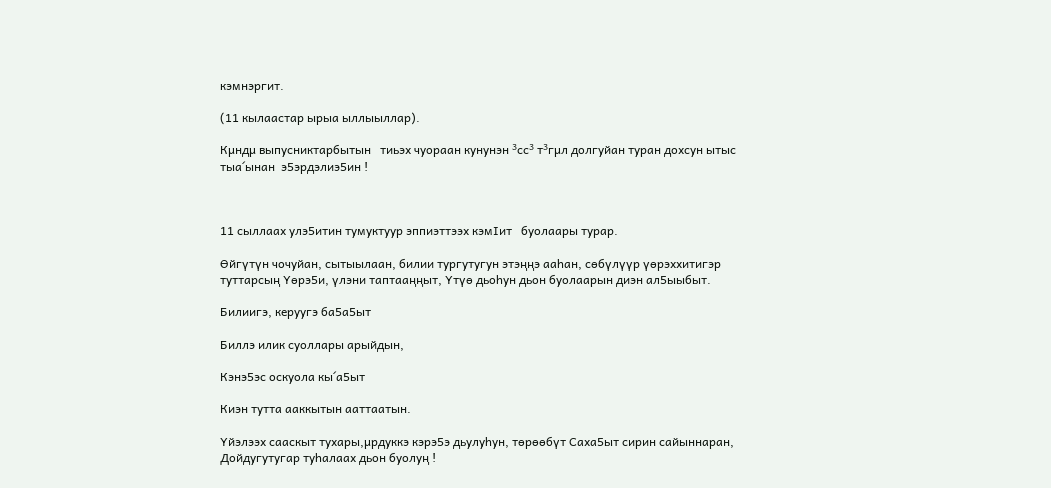кэмнэргит.

(11 кылаастар ырыа ыллыыллар).

Кµндµ выпусниктарбытын   тиьэх чуораан кунунэн ³сс³ т³гµл долгуйан туран дохсун ытыс  тыа´ынан  э5эрдэлиэ5ин !



11 сыллаах улэ5итин тумуктуур эппиэттээх кэмІит   буолаары турар.

Өйгүтүн чочуйан, сытыылаан, билии тургутугун этэңңэ ааһан, сөбүлүүр үөрэххитигэр туттарсың Үөрэ5и, үлэни таптааңңыт, Үтүө дьоһун дьон буолаарын диэн ал5ыыбыт.

Билиигэ, керуугэ ба5а5ыт

Биллэ илик суоллары арыйдын,

Кэнэ5эс оскуола кы´а5ыт

Киэн тутта ааккытын ааттаатын.

Үйэлээх сааскыт тухары,µрдуккэ кэрэ5э дьулуһун, төрөөбүт Саха5ыт сирин сайыннаран, Дойдугутугар туһалаах дьон буолуң !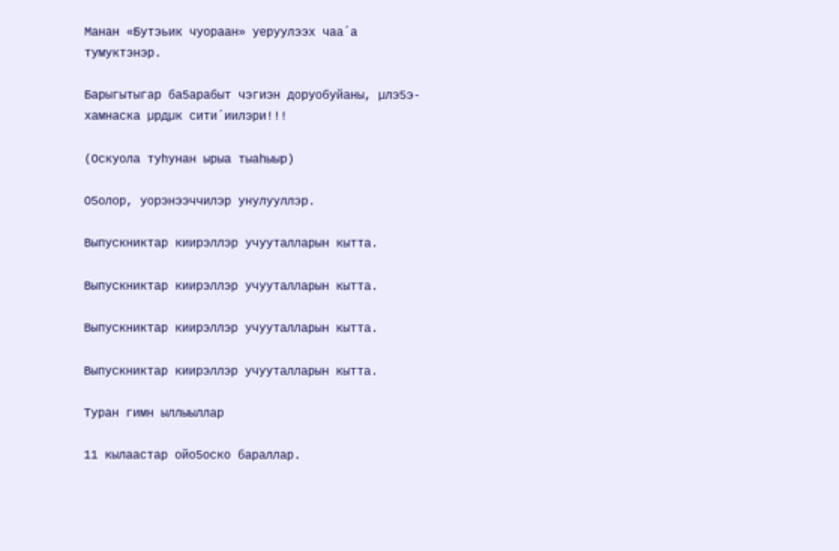Манан «Бутэьик чуораан» уеруулээх чаа´а тумуктэнэр.

Барыгытыгар ба5арабыт чэгиэн доруобуйаны, µлэ5э-хамнаска µрдµк сити´иилэри!!!

(Оскуола туһунан ырыа тыаһыыр)

О5олор, уорэнээччилэр унулууллэр.

Выпускниктар киирэллэр учууталларын кытта.

Выпускниктар киирэллэр учууталларын кытта.

Выпускниктар киирэллэр учууталларын кытта.

Выпускниктар киирэллэр учууталларын кытта.

Туран гимн ыллыыллар

11 кылаастар ойо5оско бараллар.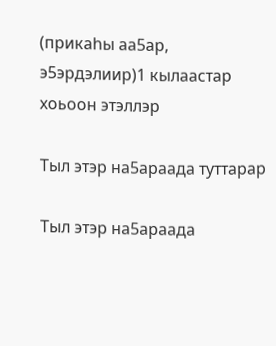(прикаһы аа5ар, э5эрдэлиир)1 кылаастар хоьоон этэллэр

Тыл этэр на5араада туттарар

Тыл этэр на5араада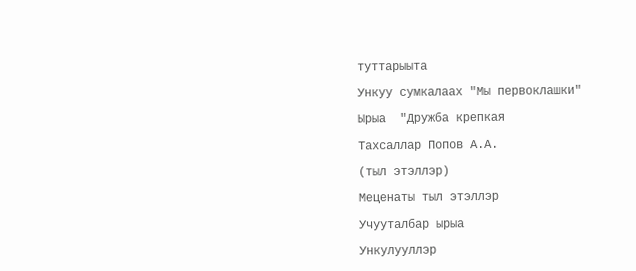туттарыыта

Ункуу сумкалаах "Мы первоклашки"

Ырыа  "Дружба крепкая

Тахсаллар Попов А.А.

(тыл этэллэр)

Меценаты тыл этэллэр

Учууталбар ырыа

Ункулууллэр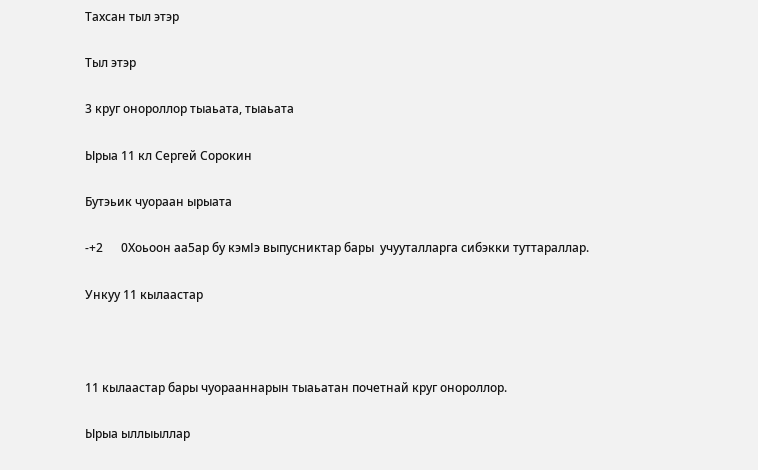Тахсан тыл этэр

Тыл этэр

3 круг онороллор тыаьата, тыаьата

Ырыа 11 кл Сергей Сорокин

Бутэьик чуораан ырыата

-+2      0Хоьоон аа5ар бу кэмІэ выпусниктар бары  учууталларга сибэкки туттараллар.

Ункуу 11 кылаастар



11 кылаастар бары чуорааннарын тыаьатан почетнай круг онороллор.

Ырыа ыллыыллар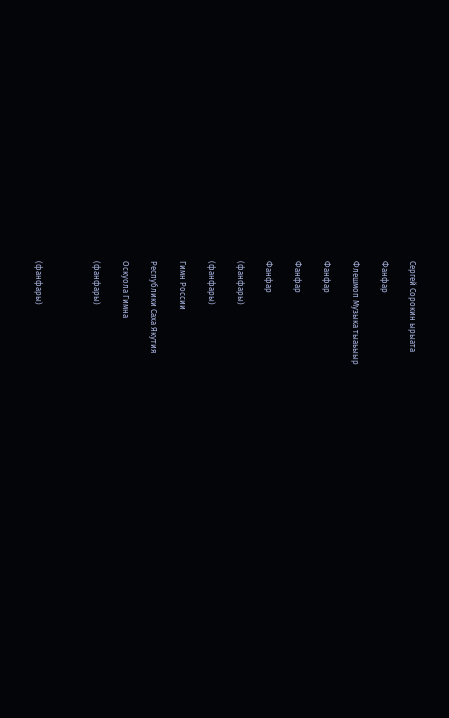Сергей Сорокин ырыата

Фанфар

Флешмоп Музыка тыаьыыр

Фанфар

Фанфар

Фанфар

(фанфары)

(фанфары)

Гимн России

Республики Саха Якутия

Оскуола Гимна

(фанфары)



(фанфары)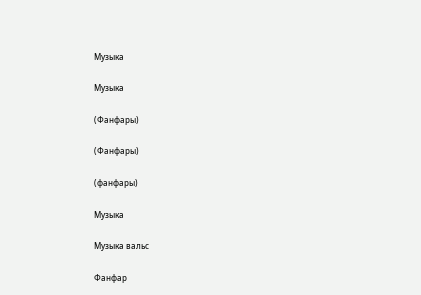Музыка

Музыка

(Фанфары)

(Фанфары)

(фанфары)

Музыка

Музыка вальс

Фанфар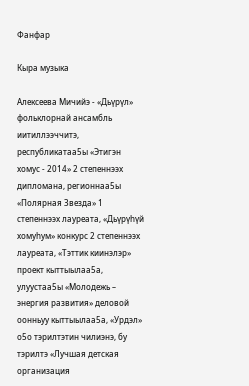Фанфар

Кыра музыка

Алексеева Мичийэ - «Дьүрүл» фольклорнай ансамбль иитиллээччитэ, республикатаа5ы «Этигэн хомус - 2014» 2 степеннээх дипломана, регионнаа5ы «Полярная Звезда» 1 степеннээх лауреата, «Дьүрүһүй хомуһум» конкурс 2 степеннээх лауреата, «Тэттик киинэлэр» проект кыттыылаа5а, улуустаа5ы «Молодежь – энергия развития» деловой оонньуу кыттыылаа5а, «Урдэл» о5о тэрилтэтин чилиэнэ, бу тэрилтэ «Лучшая детская организация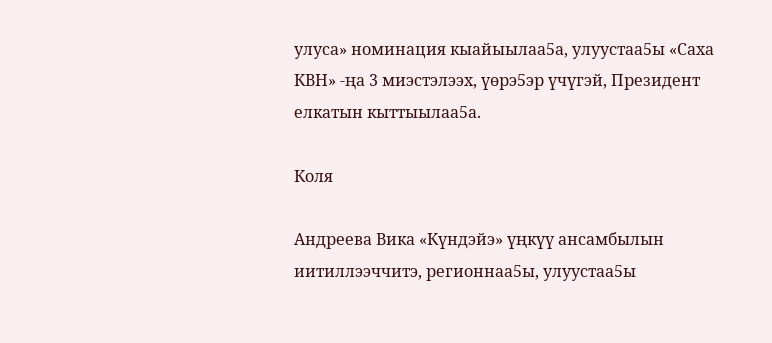улуса» номинация кыайыылаа5а, улуустаа5ы «Саха КВН» -ңа 3 миэстэлээх, үөрэ5эр үчүгэй, Президент елкатын кыттыылаа5а.

Коля

Андреева Вика «Күндэйэ» үңкүү ансамбылын иитиллээччитэ, регионнаа5ы, улуустаа5ы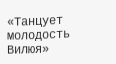«Танцует молодость Вилюя»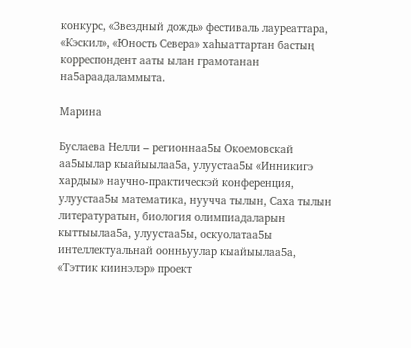конкурс, «Звездный дождь» фестиваль лауреаттара, «Кэскил», «Юность Севера» хаһыаттартан бастың корреспондент ааты ылан грамотанан на5араадаламмыта.

Марина

Буслаева Нелли – регионнаа5ы Окоемовскай аа5ыылар кыайыылаа5а, улуустаа5ы «Инникигэ хардыы» научно-практическэй конференция, улуустаа5ы математика, нуучча тылын, Саха тылын литературатын, биология олимпиадаларын кыттыылаа5а, улуустаа5ы, оскуолатаа5ы интеллектуальнай оонньуулар кыайыылаа5а, «Тэттик киинэлэр» проект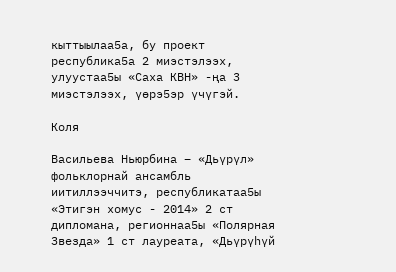кыттыылаа5а, бу проект республика5а 2 миэстэлээх, улуустаа5ы «Саха КВН» -ңа 3 миэстэлээх, үөрэ5эр үчүгэй.

Коля

Васильева Ньюрбина – «Дьүрүл» фольклорнай ансамбль иитиллээччитэ, республикатаа5ы «Этигэн хомус - 2014» 2 ст дипломана, регионнаа5ы «Полярная Звезда» 1 ст лауреата, «Дьүрүһүй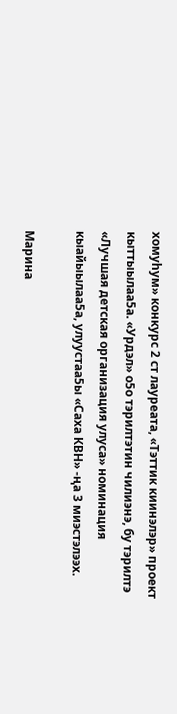хомуһум» конкурс 2 ст лауреата, «Тэттик киинэлэр» проект кыттыылаа5а. «Урдэл» о5о тэрилтэтин чилиэнэ, бу тэрилтэ «Лучшая детская организация улуса» номинация кыайыылаа5а, улуустаа5ы «Саха КВН» -ңа 3 миэстэлээх.

Марина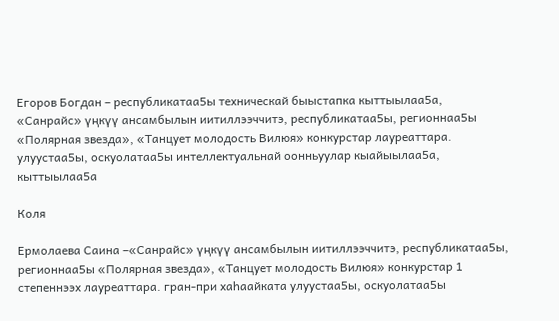Егоров Богдан – республикатаа5ы техническай быыстапка кыттыылаа5а, «Санрайс» үңкүү ансамбылын иитиллээччитэ, республикатаа5ы, регионнаа5ы «Полярная звезда», «Танцует молодость Вилюя» конкурстар лауреаттара. улуустаа5ы, оскуолатаа5ы интеллектуальнай оонньуулар кыайыылаа5а, кыттыылаа5а

Коля

Ермолаева Саина –«Санрайс» үңкүү ансамбылын иитиллээччитэ, республикатаа5ы, регионнаа5ы «Полярная звезда», «Танцует молодость Вилюя» конкурстар 1 степеннээх лауреаттара. гран-при хаһаайката улуустаа5ы, оскуолатаа5ы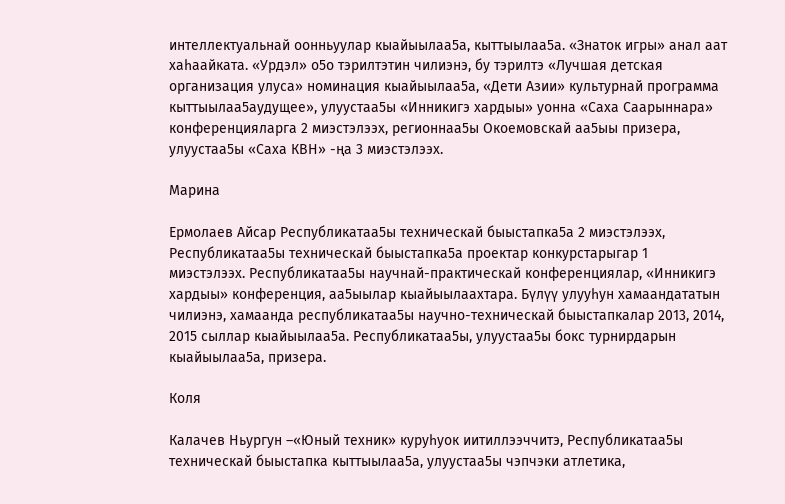интеллектуальнай оонньуулар кыайыылаа5а, кыттыылаа5а. «Знаток игры» анал аат хаһаайката. «Урдэл» о5о тэрилтэтин чилиэнэ, бу тэрилтэ «Лучшая детская организация улуса» номинация кыайыылаа5а, «Дети Азии» культурнай программа кыттыылаа5аудущее», улуустаа5ы «Инникигэ хардыы» уонна «Саха Саарыннара» конференцияларга 2 миэстэлээх, регионнаа5ы Окоемовскай аа5ыы призера, улуустаа5ы «Саха КВН» -ңа 3 миэстэлээх.

Марина

Ермолаев Айсар Республикатаа5ы техническай быыстапка5а 2 миэстэлээх, Республикатаа5ы техническай быыстапка5а проектар конкурстарыгар 1 миэстэлээх. Республикатаа5ы научнай-практическай конференциялар, «Инникигэ хардыы» конференция, аа5ыылар кыайыылаахтара. Бүлүү улууһун хамаандататын чилиэнэ, хамаанда республикатаа5ы научно-техническай быыстапкалар 2013, 2014, 2015 сыллар кыайыылаа5а. Республикатаа5ы, улуустаа5ы бокс турнирдарын кыайыылаа5а, призера.

Коля

Калачев Ньургун –«Юный техник» куруһуок иитиллээччитэ, Республикатаа5ы техническай быыстапка кыттыылаа5а, улуустаа5ы чэпчэки атлетика,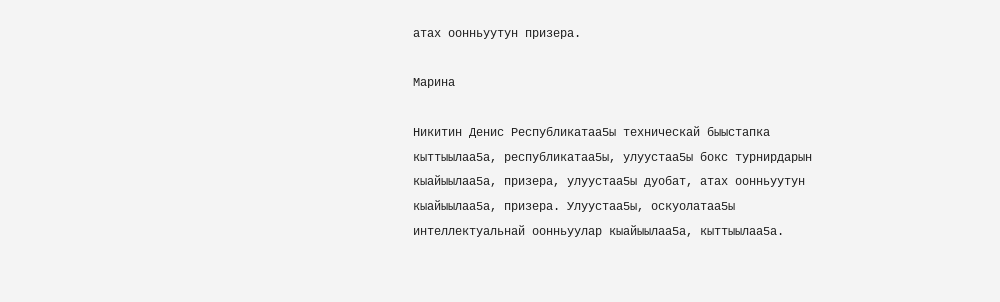атах оонньуутун призера.

Марина

Никитин Денис Республикатаа5ы техническай быыстапка кыттыылаа5а, республикатаа5ы, улуустаа5ы бокс турнирдарын кыайыылаа5а, призера, улуустаа5ы дуобат, атах оонньуутун кыайыылаа5а, призера. Улуустаа5ы, оскуолатаа5ы интеллектуальнай оонньуулар кыайыылаа5а, кыттыылаа5а.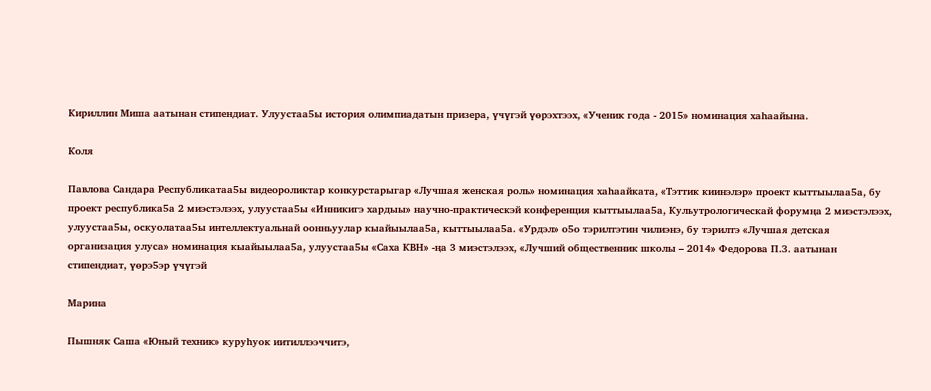Кириллин Миша аатынан стипендиат. Улуустаа5ы история олимпиадатын призера, үчүгэй үөрэхтээх, «Ученик года - 2015» номинация хаһаайына.

Коля

Павлова Сандара Республикатаа5ы видеороликтар конкурстарыгар «Лучшая женская роль» номинация хаһаайката, «Тэттик киинэлэр» проект кыттыылаа5а, бу проект республика5а 2 миэстэлээх, улуустаа5ы «Инникигэ хардыы» научно-практическэй конференция кыттыылаа5а, Кульутрологическай форумңа 2 миэстэлээх, улуустаа5ы, оскуолатаа5ы интеллектуальнай оонньуулар кыайыылаа5а, кыттыылаа5а. «Урдэл» о5о тэрилтэтин чилиэнэ, бу тэрилтэ «Лучшая детская организация улуса» номинация кыайыылаа5а, улуустаа5ы «Саха КВН» -ңа 3 миэстэлээх, «Лучший общественник школы – 2014» Федорова П.З. аатынан стипендиат, үөрэ5эр үчүгэй

Марина

Пышняк Саша «Юный техник» куруһуок иитиллээччитэ,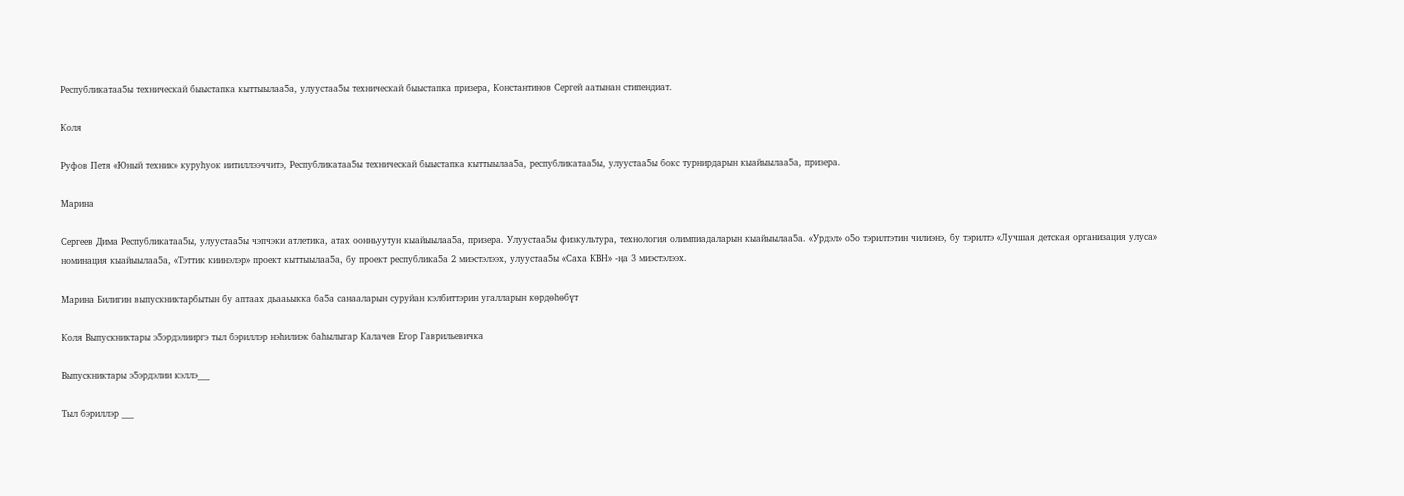Республикатаа5ы техническай быыстапка кыттыылаа5а, улуустаа5ы техническай быыстапка призера, Константинов Сергей аатынан стипендиат.

Коля

Руфов Петя «Юный техник» куруһуок иитиллээччитэ, Республикатаа5ы техническай быыстапка кыттыылаа5а, республикатаа5ы, улуустаа5ы бокс турнирдарын кыайыылаа5а, призера.

Марина

Сергеев Дима Республикатаа5ы, улуустаа5ы чэпчэки атлетика, атах оонньуутун кыайыылаа5а, призера. Улуустаа5ы физкультура, технология олимпиадаларын кыайыылаа5а. «Урдэл» о5о тэрилтэтин чилиэнэ, бу тэрилтэ «Лучшая детская организация улуса» номинация кыайыылаа5а, «Тэттик киинэлэр» проект кыттыылаа5а, бу проект республика5а 2 миэстэлээх, улуустаа5ы «Саха КВН» -ңа 3 миэстэлээх.

Марина Билигин выпускниктарбытын бу аптаах дьааьыкка ба5а санааларын суруйан кэлбиттэрин угалларын көрдөһөбүт

Коля Выпускниктары э5эрдэлииргэ тыл бэриллэр нэһилиэк баһылыгар Калачев Егор Гаврильевичка

Выпускниктары э5эрдэлии кэллэ___

Тыл бэриллэр ___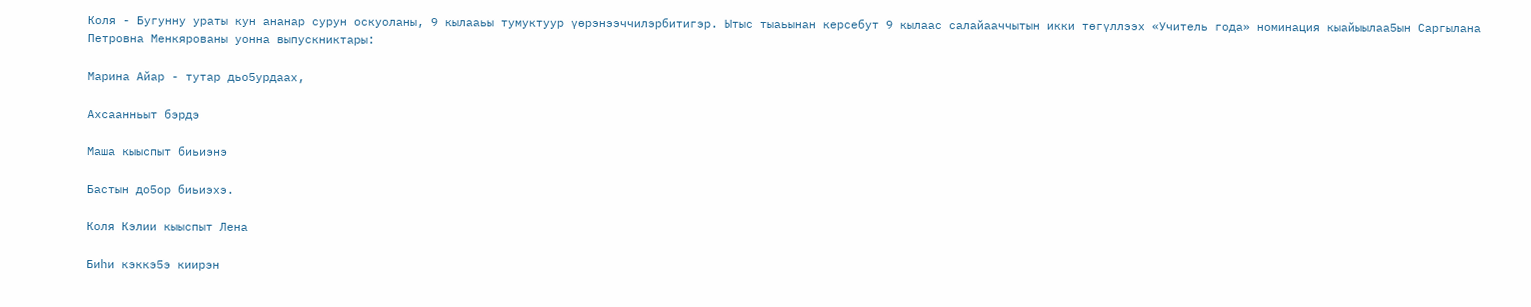Коля - Бугунну ураты кун ананар сурун оскуоланы, 9 кылааьы тумуктуур үөрэнээччилэрбитигэр. Ытыс тыаьынан керсебут 9 кылаас салайааччытын икки төгүллээх «Учитель года» номинация кыайыылаа5ын Саргылана Петровна Менкярованы уонна выпускниктары:

Марина Айар - тутар дьо5урдаах,

Ахсаанньыт бэрдэ

Маша кыыспыт биьиэнэ

Бастын до5ор биьиэхэ.

Коля Кэлии кыыспыт Лена

Биһи кэккэ5э киирэн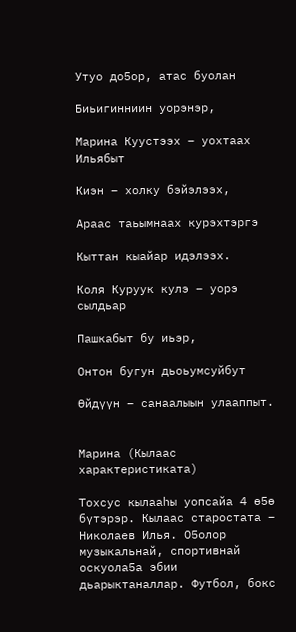Утуо до5ор, атас буолан

Биьигинниин уорэнэр,

Марина Куустээх – уохтаах Ильябыт

Киэн – холку бэйэлээх,

Араас таьымнаах курэхтэргэ

Кыттан кыайар идэлээх.

Коля Куруук кулэ – уорэ сылдьар

Пашкабыт бу иьэр,

Онтон бугун дьоьумсуйбут

Өйдүүн – санаалыын улааппыт.


Марина (Кылаас характеристиката)

Тохсус кылааһы уопсайа 4 ө5ө бүтэрэр. Кылаас старостата – Николаев Илья. О5олор музыкальнай, спортивнай оскуола5а эбии дьарыктаналлар. Футбол, бокс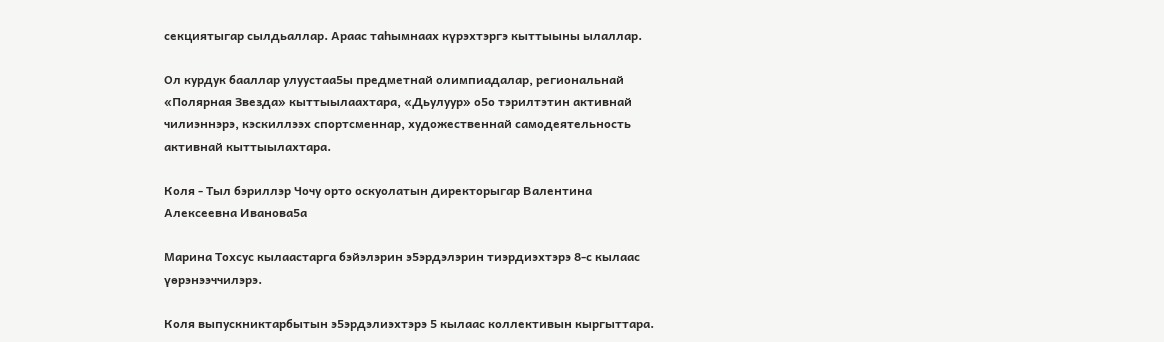секциятыгар сылдьаллар. Араас таһымнаах күрэхтэргэ кыттыыны ылаллар.

Ол курдук бааллар улуустаа5ы предметнай олимпиадалар, региональнай «Полярная Звезда» кыттыылаахтара, «Дьулуур» о5о тэрилтэтин активнай чилиэннэрэ, кэскиллээх спортсменнар, художественнай самодеятельность активнай кыттыылахтара.

Коля - Тыл бэриллэр Чочу орто оскуолатын директорыгар Валентина Алексеевна Иванова5а

Марина Тохсус кылаастарга бэйэлэрин э5эрдэлэрин тиэрдиэхтэрэ 8-с кылаас үөрэнээччилэрэ.

Коля выпускниктарбытын э5эрдэлиэхтэрэ 5 кылаас коллективын кыргыттара.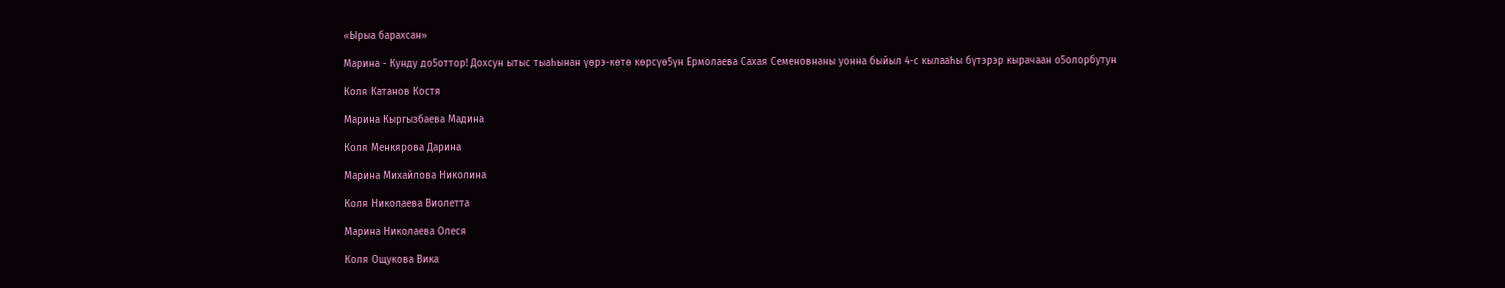«Ырыа барахсан»

Марина - Кунду до5оттор! Дохсун ытыс тыаһынан үөрэ-көтө көрсүө5үн Ермолаева Сахая Семеновнаны уонна быйыл 4-с кылааһы бүтэрэр кырачаан о5олорбутун

Коля Катанов Костя

Марина Кыргызбаева Мадина

Коля Менкярова Дарина

Марина Михайлова Николина

Коля Николаева Виолетта

Марина Николаева Олеся

Коля Ощукова Вика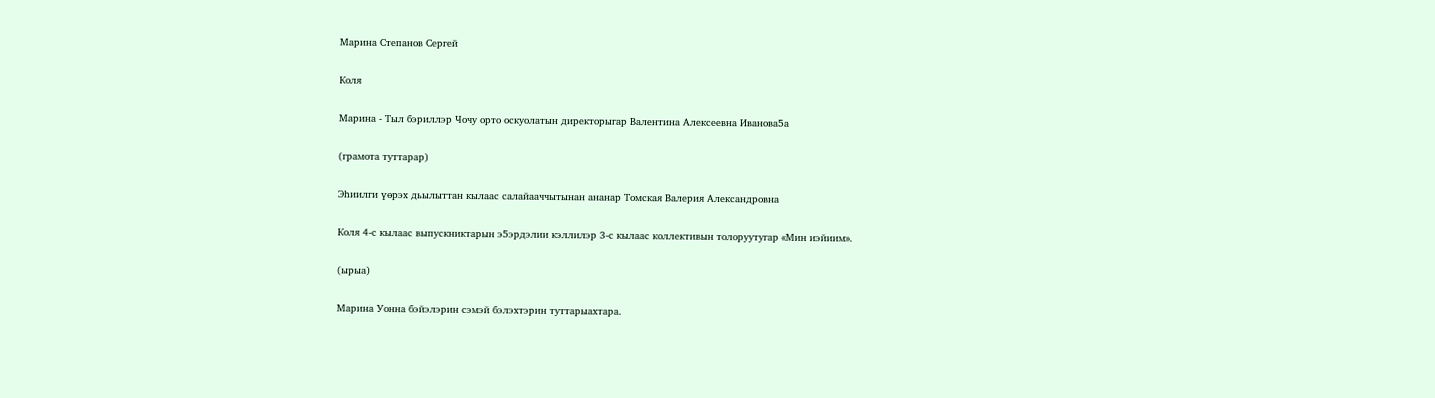Марина Степанов Сергей

Коля

Марина - Тыл бэриллэр Чочу орто оскуолатын директорыгар Валентина Алексеевна Иванова5а

(грамота туттарар)

Эһиилги үөрэх дьылыттан кылаас салайааччытынан ананар Томская Валерия Александровна

Коля 4-с кылаас выпускниктарын э5эрдэлии кэллилэр 3-с кылаас коллективын толоруутугар «Мин иэйиим».

(ырыа)

Марина Уонна бэйэлэрин сэмэй бэлэхтэрин туттарыахтара.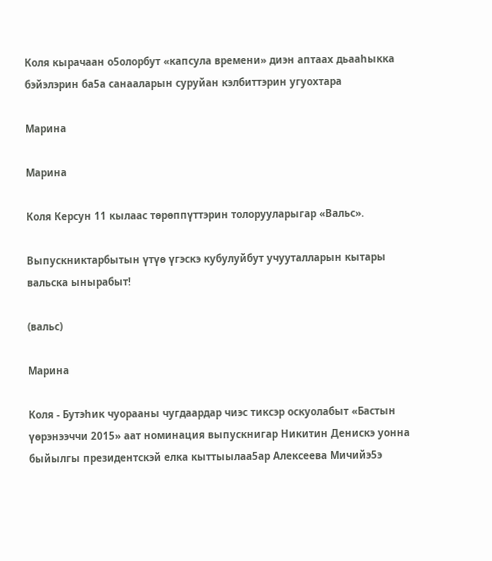Коля кырачаан о5олорбут «капсула времени» диэн аптаах дьааһыкка бэйэлэрин ба5а санааларын суруйан кэлбиттэрин угуохтара

Марина

Марина

Коля Керсун 11 кылаас төрөппүттэрин толорууларыгар «Вальс».

Выпускниктарбытын үтүө үгэскэ кубулуйбут учууталларын кытары вальска ынырабыт!

(вальс)

Марина

Коля - Бутэһик чуорааны чугдаардар чиэс тиксэр оскуолабыт «Бастын үөрэнээччи 2015» аат номинация выпускнигар Никитин Денискэ уонна быйылгы президентскэй елка кыттыылаа5ар Алексеева Мичийэ5э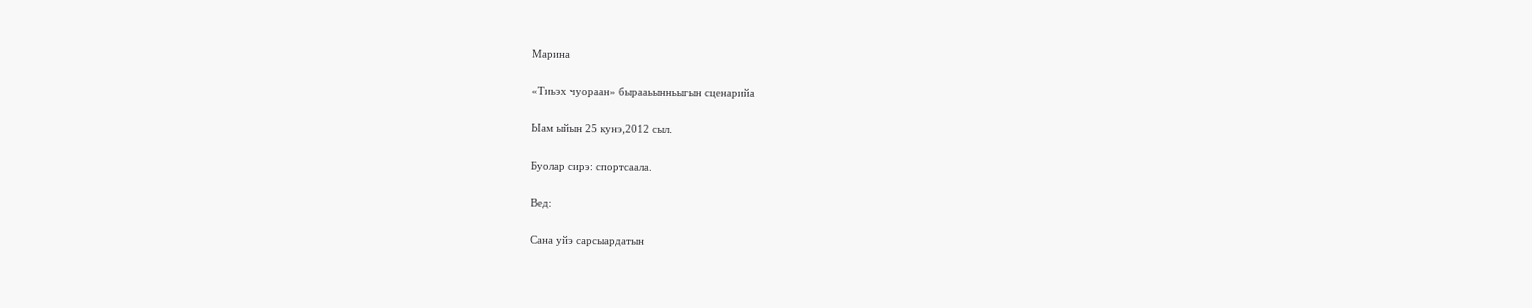Марина

«Тиьэх чуораан» бырааьынньыгын сценарийа

Ыам ыйын 25 кунэ,2012 сыл.

Буолар сирэ: спортсаала.

Вед:

Сана уйэ сарсыардатын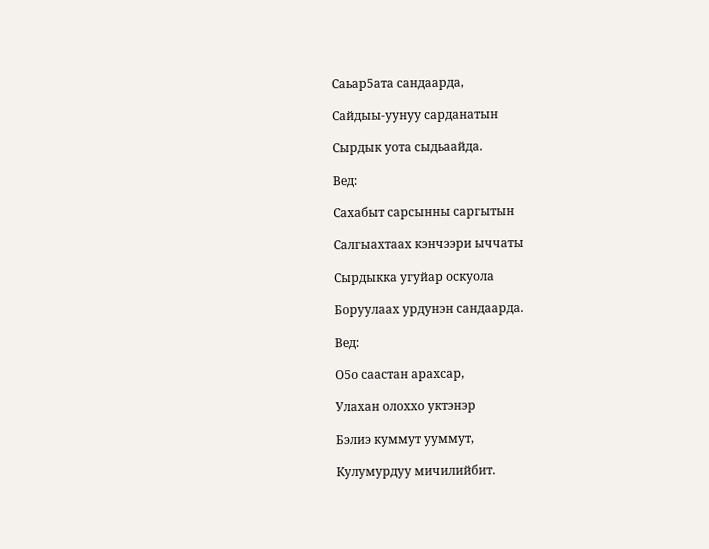Саьар5ата сандаарда,

Сайдыы-уунуу сарданатын

Сырдык уота сыдьаайда.

Вед:

Сахабыт сарсынны саргытын

Салгыахтаах кэнчээри ыччаты

Сырдыкка угуйар оскуола

Боруулаах урдунэн сандаарда.

Вед:

О5о саастан арахсар,

Улахан олоххо уктэнэр

Бэлиэ куммут ууммут,

Кулумурдуу мичилийбит.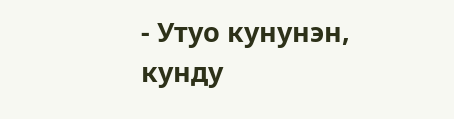- Утуо кунунэн, кунду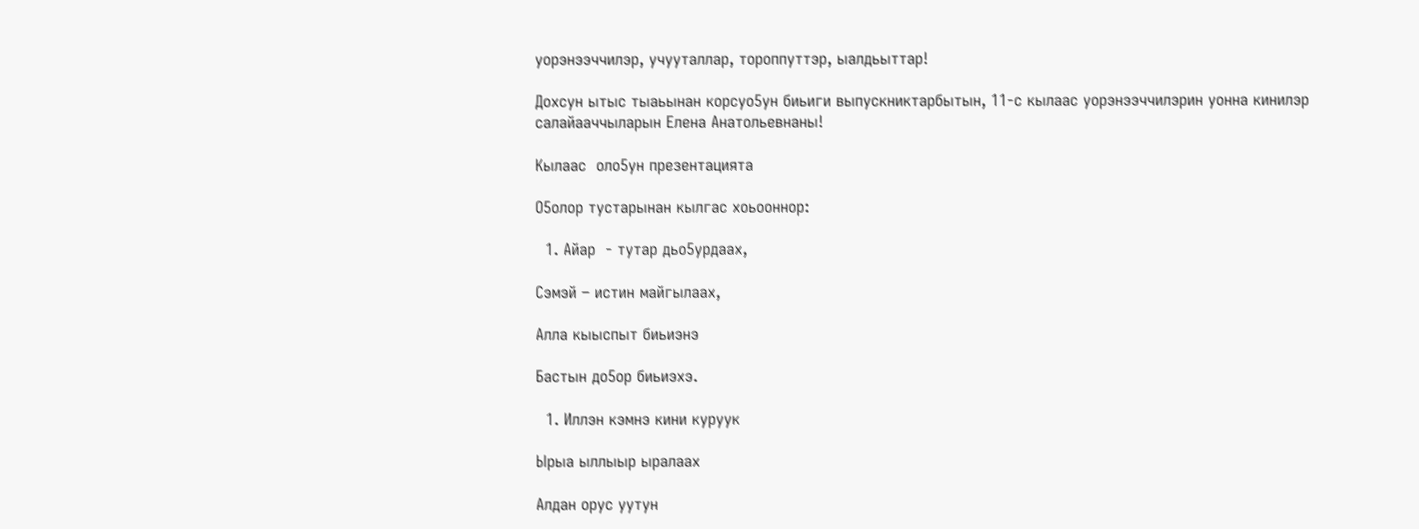уорэнээччилэр, учууталлар, тороппуттэр, ыалдьыттар!

Дохсун ытыс тыаьынан корсуо5ун биьиги выпускниктарбытын, 11-с кылаас уорэнээччилэрин уонна кинилэр салайааччыларын Елена Анатольевнаны!

Кылаас  оло5ун презентацията

О5олор тустарынан кылгас хоьооннор:

  1. Айар  - тутар дьо5урдаах,

Сэмэй – истин майгылаах,

Алла кыыспыт биьиэнэ

Бастын до5ор биьиэхэ.

  1. Иллэн кэмнэ кини куруук

Ырыа ыллыыр ыралаах

Алдан орус уутун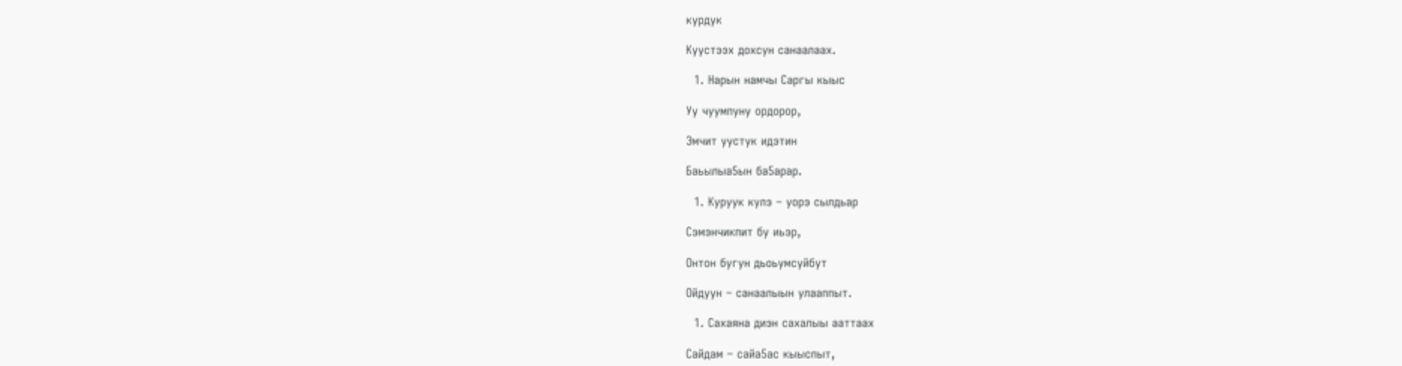курдук

Куустээх дохсун санаалаах.

  1. Нарын намчы Саргы кыыс

Уу чуумпуну ордорор,

Эмчит уустук идэтин

Баьылыа5ын ба5арар.

  1. Куруук кулэ – уорэ сылдьар

Сэмэнчикпит бу иьэр,

Онтон бугун дьоьумсуйбут

Ойдуун – санаалыын улааппыт.

  1. Сахаяна диэн сахалыы ааттаах

Сайдам – сайа5ас кыыспыт,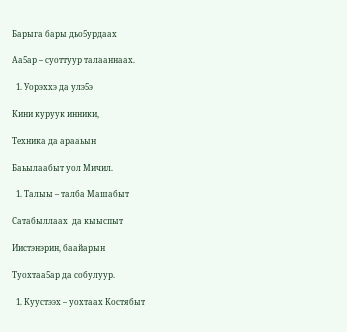Барыга бары дьо5урдаах

Аа5ар – суоттуур талааннаах.

  1. Уорэххэ да улэ5э

Кини куруук инники,

Техника да арааьын

Баьылаабыт уол Мичил.

  1. Талыы – талба Машабыт

Сатабыллаах  да кыыспыт

Иистэнэрин, баайарын

Туохтаа5ар да собулуур.

  1. Куустээх – уохтаах Костябыт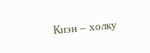Киэн – холку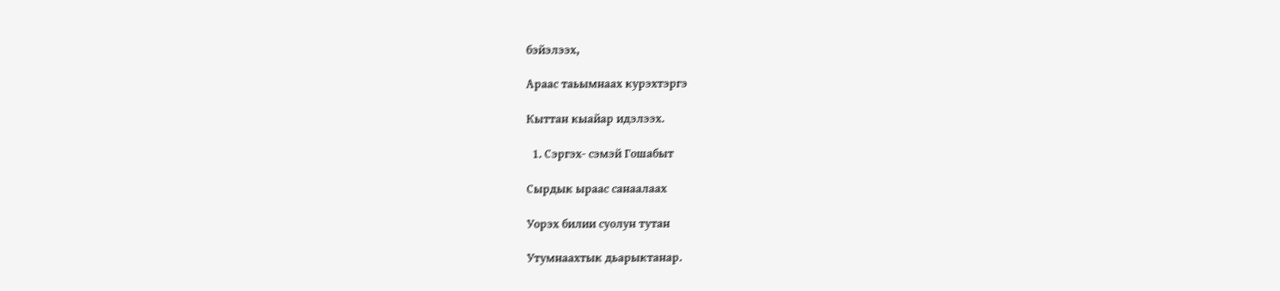бэйэлээх,

Араас таьымнаах курэхтэргэ

Кыттан кыайар идэлээх.

  1. Сэргэх- сэмэй Гошабыт

Сырдык ыраас санаалаах

Уорэх билии суолун тутан

Утумнаахтык дьарыктанар.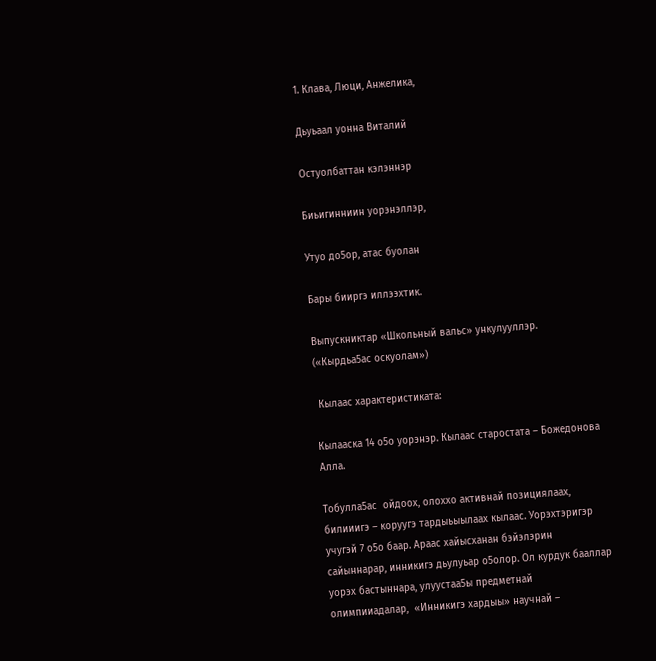1. Клава, Люци, Анжелика,

Дьуьаал уонна Виталий

Остуолбаттан кэлэннэр

Биьигинниин уорэнэллэр,

Утуо до5ор, атас буолан

Бары бииргэ иллээхтик.

Выпускниктар «Школьный вальс» ункулууллэр. («Кырдьа5ас оскуолам»)

 Кылаас характеристиката:

Кылааска 14 о5о уорэнэр. Кылаас старостата – Божедонова Алла.

Тобулла5ас  ойдоох, олоххо активнай позициялаах, билииигэ – коруугэ тардыьыылаах кылаас. Уорэхтэригэр учугэй 7 о5о баар. Араас хайысханан бэйэлэрин сайыннарар, инникигэ дьулуьар о5олор. Ол курдук бааллар уорэх бастыннара, улуустаа5ы предметнай  олимпииадалар,  «Инникигэ хардыы» научнай –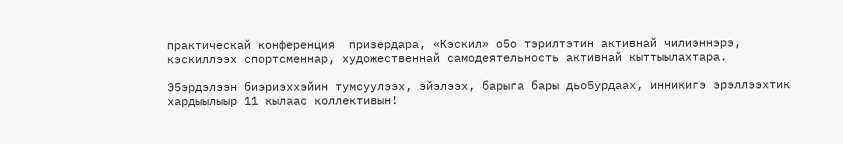практическай конференция  призердара, «Кэскил» о5о тэрилтэтин активнай чилиэннэрэ, кэскиллээх спортсменнар, художественнай самодеятельность активнай кыттыылахтара.

Э5эрдэлээн биэриэххэйин тумсуулээх, эйэлээх, барыга бары дьо5урдаах, инникигэ эрэллээхтик хардыылыыр 11 кылаас коллективын!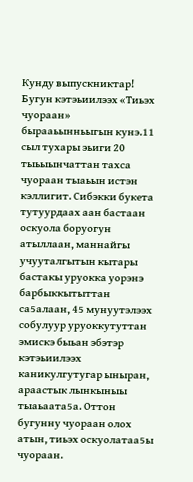Кунду выпускниктар! Бугун кэтэьиилээх «Тиьэх чуораан» бырааьынньыгын кунэ.11 сыл тухары эьиги 20 тыьыынчаттан тахса чуораан тыаьын истэн кэллигит. Сибэкки букета тутуурдаах аан бастаан оскуола боруогун атыллаан, маннайгы учууталгытын кытары бастакы уруокка уорэнэ барбыккытыттан са5алаан, 45 мунуутэлээх собулуур уруоккутуттан эмискэ быьан эбэтэр кэтэьиилээх каникулгутугар ыныран, араастык лынкыныы тыаьаата5а. Оттон бугунну чуораан олох атын, тиьэх оскуолатаа5ы чуораан.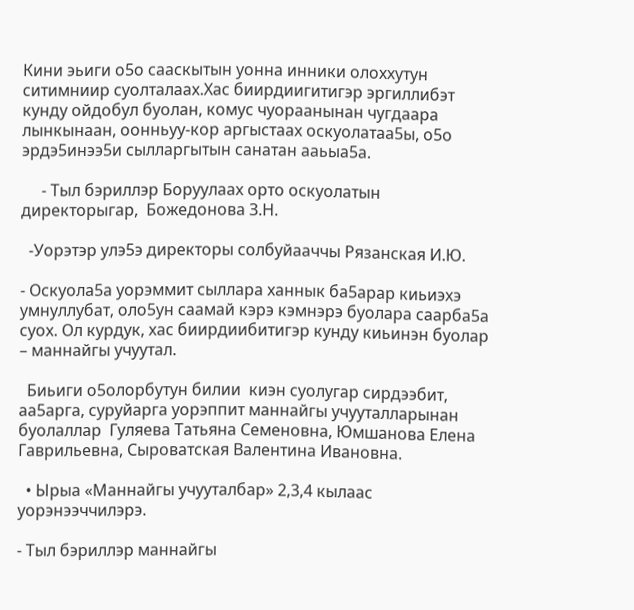Кини эьиги о5о сааскытын уонна инники олоххутун ситимниир суолталаах.Хас биирдиигитигэр эргиллибэт кунду ойдобул буолан, комус чуораанынан чугдаара лынкынаан, оонньуу-кор аргыстаах оскуолатаа5ы, о5о эрдэ5инээ5и сылларгытын санатан ааьыа5а.

     - Тыл бэриллэр Боруулаах орто оскуолатын директорыгар,  Божедонова З.Н.

  -Уорэтэр улэ5э директоры солбуйааччы Рязанская И.Ю.

- Оскуола5а уорэммит сыллара ханнык ба5арар киьиэхэ умнуллубат, оло5ун саамай кэрэ кэмнэрэ буолара саарба5а суох. Ол курдук, хас биирдиибитигэр кунду киьинэн буолар – маннайгы учуутал.

  Биьиги о5олорбутун билии  киэн суолугар сирдээбит, аа5арга, суруйарга уорэппит маннайгы учууталларынан буолаллар  Гуляева Татьяна Семеновна, Юмшанова Елена Гаврильевна, Сыроватская Валентина Ивановна.

  • Ырыа «Маннайгы учууталбар» 2,3,4 кылаас уорэнээччилэрэ.

- Тыл бэриллэр маннайгы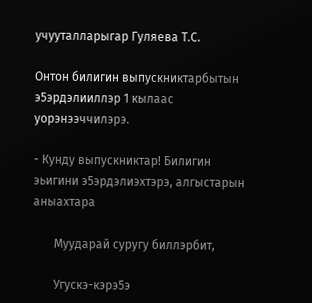учууталларыгар Гуляева Т.С.

Онтон билигин выпускниктарбытын э5эрдэлииллэр 1 кылаас уорэнээччилэрэ.

- Кунду выпускниктар! Билигин эьигини э5эрдэлиэхтэрэ, алгыстарын аныахтара

       Муударай суругу биллэрбит,

       Угускэ-кэрэ5э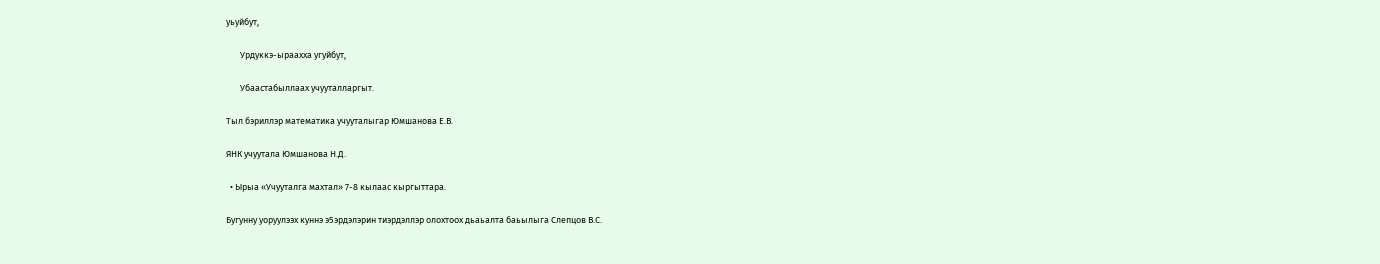уьуйбут,

       Урдуккэ-ыраахха угуйбут,

       Убаастабыллаах учууталларгыт.

Тыл бэриллэр математика учууталыгар Юмшанова Е.В.

ЯНК учуутала Юмшанова Н.Д.

  • Ырыа «Учууталга махтал» 7-8 кылаас кыргыттара.

Бугунну уоруулээх куннэ э5эрдэлэрин тиэрдэллэр олохтоох дьаьалта баьылыга Слепцов В.С.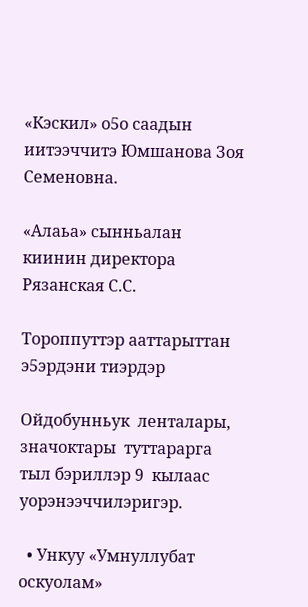«Кэскил» о5о саадын иитээччитэ Юмшанова Зоя Семеновна.

«Алаьа» сынньалан киинин директора Рязанская С.С.

Тороппуттэр ааттарыттан э5эрдэни тиэрдэр

Ойдобунньук  ленталары,  значоктары  туттарарга  тыл бэриллэр 9  кылаас уорэнээччилэригэр.

  • Ункуу «Умнуллубат оскуолам»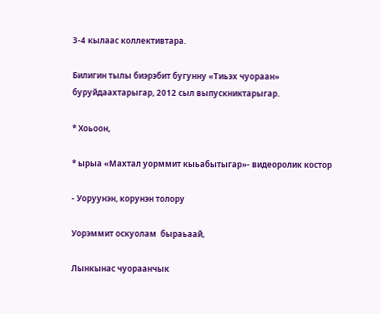3-4 кылаас коллективтара.

Билигин тылы биэрэбит бугунну «Тиьэх чуораан» буруйдаахтарыгар, 2012 сыл выпускниктарыгар.

* Хоьоон,

* ырыа «Махтал уорммит кыьабытыгар»- видеоролик костор

- Уоруунэн, корунэн толору

Уорэммит оскуолам  быраьаай,

Лынкынас чуораанчык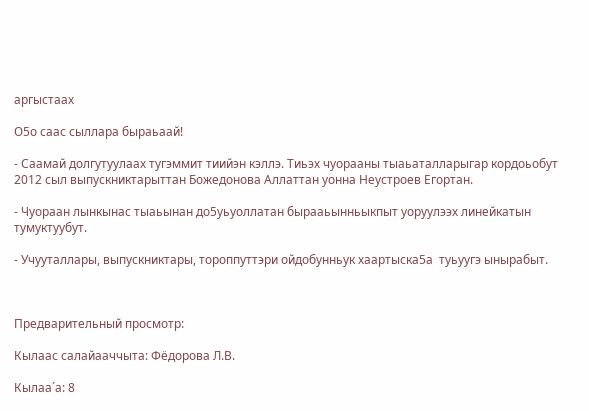аргыстаах

О5о саас сыллара быраьаай!

- Саамай долгутуулаах тугэммит тиийэн кэллэ. Тиьэх чуорааны тыаьаталларыгар кордоьобут 2012 сыл выпускниктарыттан Божедонова Аллаттан уонна Неустроев Егортан.

- Чуораан лынкынас тыаьынан до5уьуоллатан бырааьынньыкпыт уоруулээх линейкатын тумуктуубут.

- Учууталлары, выпускниктары, тороппуттэри ойдобунньук хаартыска5а  туьуугэ ынырабыт.



Предварительный просмотр:

Кылаас салайааччыта: Фёдорова Л.В.

Кылаа´а: 8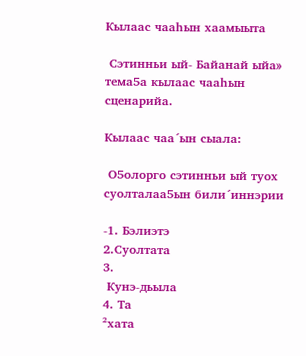Кылаас чааhын хаамыыта

 Сэтинньи ый- Байанай ыйа» тема5а кылаас чааhын сценарийа.

Кылаас чаа´ын сыала:

 О5олорго сэтинньи ый туох суолталаа5ын били´иннэрии

-1. Бэлиэтэ
2.Суолтата
3.
 Кунэ-дьыла
4. Та
²хата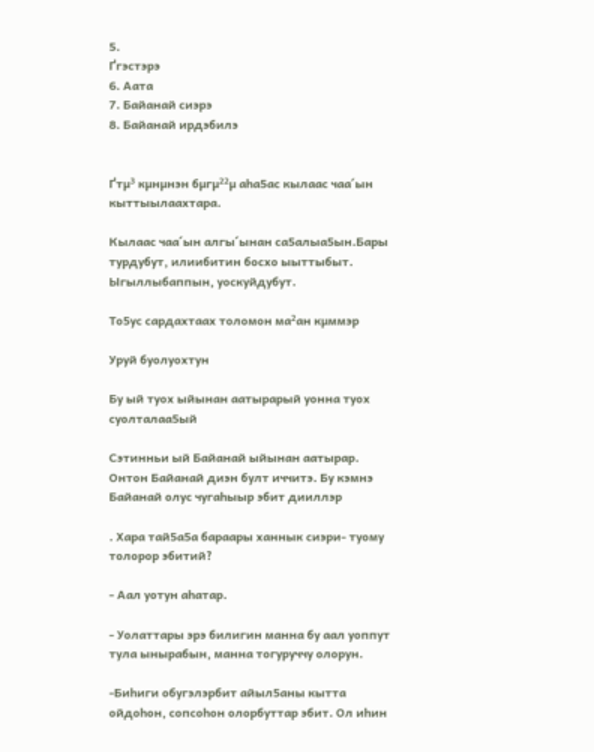5.
Ґгэстэрэ
6. Аата
7. Байанай сиэрэ
8. Байанай ирдэбилэ


Ґтµ³ кµнµнэн бµгµ²²µ аhа5ас кылаас чаа´ын кыттыылаахтара.

Кылаас чаа´ын алгы´ынан са5алыа5ын.Бары турдубут, илиибитин босхо ыыттыбыт. Ыгыллыбаппын, уоскуйдубут.

То5ус сардахтаах толомон ма²ан кµммэр

Уруй буолуохтун

Бу ый туох ыйынан аатырарый уонна туох суолталаа5ый

Сэтинньи ый Байанай ыйынан аатырар. Онтон Байанай диэн булт иччитэ. Бу кэмнэ Байанай олус чугаhыыр эбит дииллэр

. Хара тай5а5а бараары ханнык сиэри- туому толорор эбитий?

- Аал уотун аhатар.

- Уолаттары эрэ билигин манна бу аал уоппут тула ынырабын, манна тогуруччу олорун.

-Биhиги обугэлэрбит айыл5аны кытта ойдоhон, сопсоhон олорбуттар эбит. Ол иhин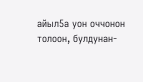айыл5а уон оччонон толоон, булдунан-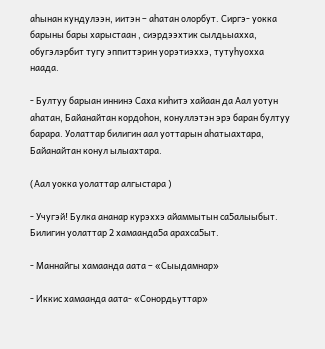аhынан кундулээн, иитэн – аhатан олорбут. Сиргэ- уокка барыны бары харыстаан , сиэрдээхтик сылдьыахха, обугэлэрбит тугу эппиттэрин уорэтиэххэ, тутуhуохха наада.

- Бултуу барыан иннинэ Саха киhитэ хайаан да Аал уотун аhатан, Байанайтан кордоhон, конуллэтэн эрэ баран бултуу барара. Уолаттар билигин аал уоттарын аhатыахтара, Байанайтан конул ылыахтара.

(Аал уокка уолаттар алгыстара )

- Учугэй! Булка ананар курэххэ айаммытын са5алыыбыт. Билигин уолаттар 2 хамаанда5а арахса5ыт.

- Маннайгы хамаанда аата – «Сыыдамнар»

- Иккис хамаанда аата- «Сонордьуттар»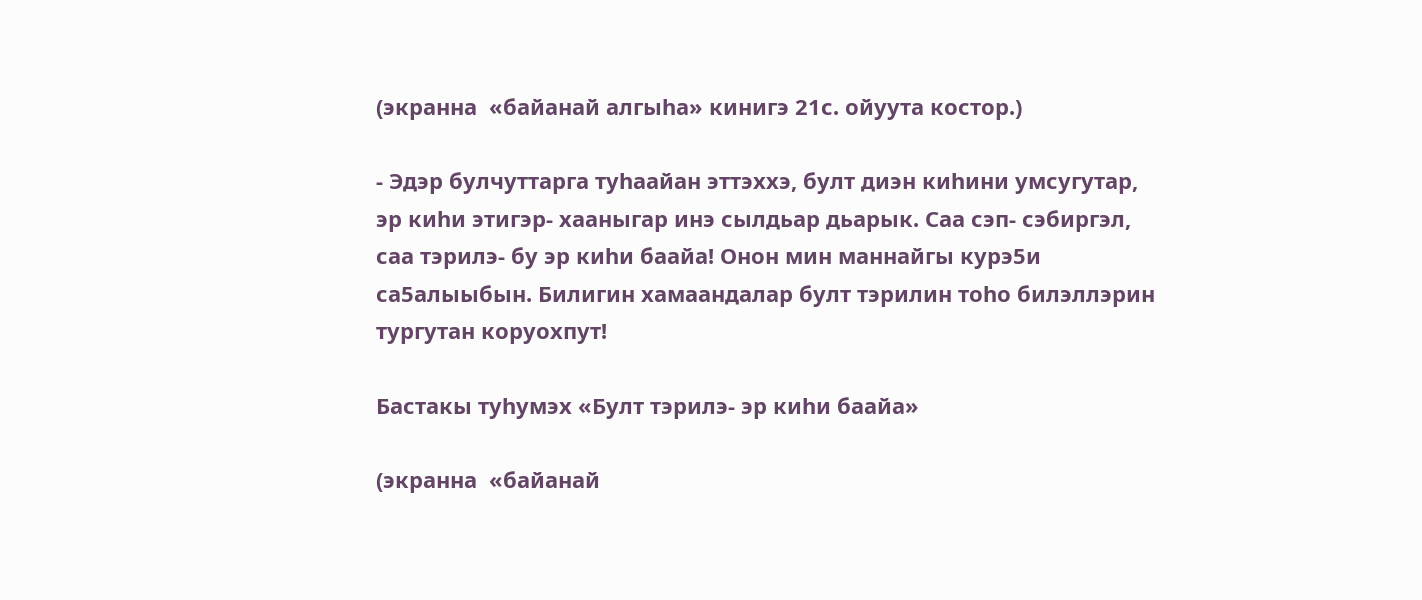(экранна  «байанай алгыhа» кинигэ 21с. ойуута костор.)

- Эдэр булчуттарга туhаайан эттэххэ, булт диэн киhини умсугутар, эр киhи этигэр- хааныгар инэ сылдьар дьарык. Саа сэп- сэбиргэл, саа тэрилэ- бу эр киhи баайа! Онон мин маннайгы курэ5и са5алыыбын. Билигин хамаандалар булт тэрилин тоhо билэллэрин тургутан коруохпут!

Бастакы туhумэх «Булт тэрилэ- эр киhи баайа»

(экранна  «байанай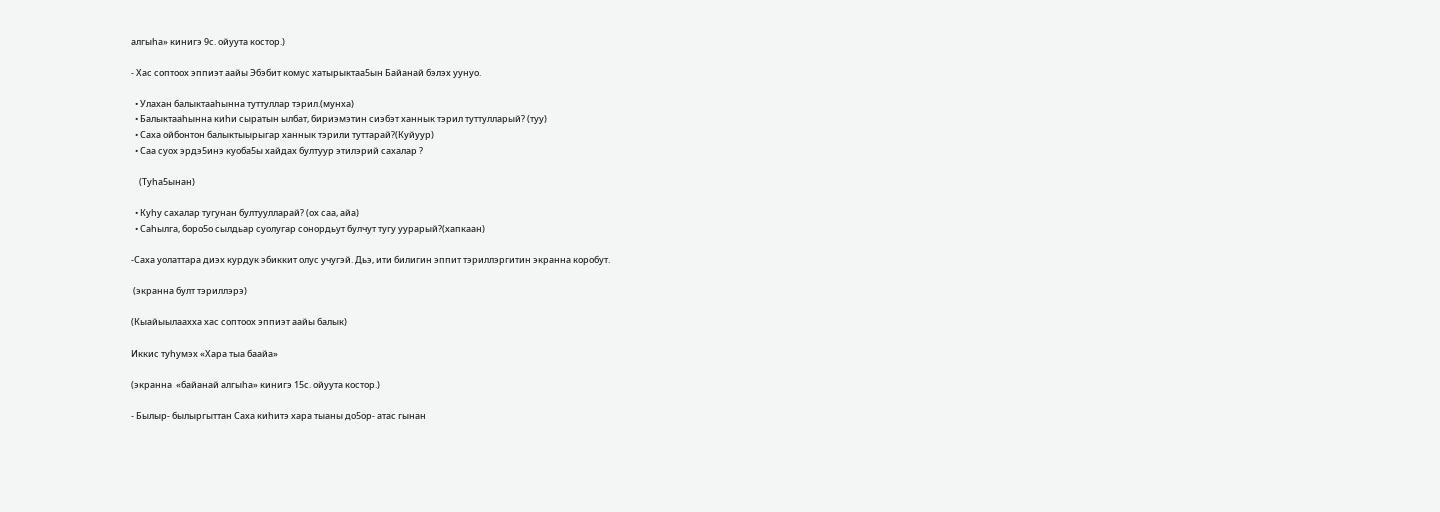алгыhа» кинигэ 9с. ойуута костор.)

- Хас соптоох эппиэт аайы Эбэбит комус хатырыктаа5ын Байанай бэлэх уунуо.

  • Улахан балыктааhынна туттуллар тэрил.(мунха)
  • Балыктааhынна киhи сыратын ылбат, бириэмэтин сиэбэт ханнык тэрил туттулларый? (туу)
  • Саха ойбонтон балыктыырыгар ханнык тэрили туттарай?(Куйуур)
  • Саа суох эрдэ5инэ куоба5ы хайдах бултуур этилэрий сахалар ?

    (Туhа5ынан)

  • Куhу сахалар тугунан бултуулларай? (ох саа, айа)
  • Саhылга, боро5о сылдьар суолугар сонордьут булчут тугу уурарый?(хапкаан)

-Саха уолаттара диэх курдук эбиккит олус учугэй. Дьэ, ити билигин эппит тэриллэргитин экранна коробут.

 (экранна булт тэриллэрэ)

(Кыайыылаахха хас соптоох эппиэт аайы балык)

Иккис туhумэх «Хара тыа баайа»

(экранна  «байанай алгыhа» кинигэ 15с. ойуута костор.)

- Былыр- былыргыттан Саха киhитэ хара тыаны до5ор- атас гынан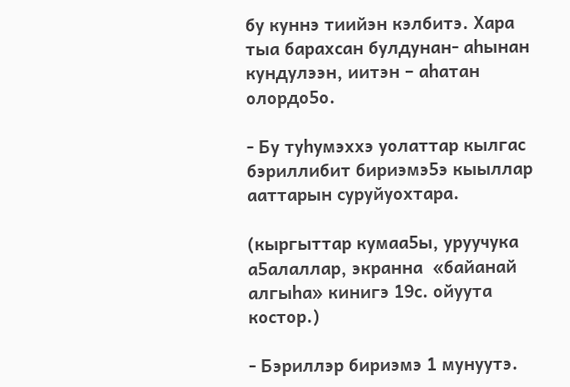бу куннэ тиийэн кэлбитэ. Хара тыа барахсан булдунан- аhынан кундулээн, иитэн – аhатан олордо5о.

- Бу туhумэххэ уолаттар кылгас бэриллибит бириэмэ5э кыыллар ааттарын суруйуохтара.

(кыргыттар кумаа5ы, уруучука а5алаллар, экранна  «байанай алгыhа» кинигэ 19с. ойуута костор.)

- Бэриллэр бириэмэ 1 мунуутэ.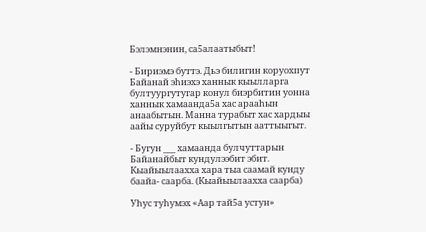Бэлэмнэнин, са5алаатыбыт!

- Бириэмэ буттэ. Дьэ билигин коруохпут Байанай эhиэхэ ханнык кыылларга бултуургутугар конул биэрбитин уонна ханнык хамаанда5а хас арааhын анаабытын. Манна турабыт хас хардыы аайы суруйбут кыылгытын ааттыыгыт.

- Бугун ___ хамаанда булчуттарын Байанайбыт кундулээбит эбит. Кыайыылаахха хара тыа саамай кунду баайа- саарба. (Кыайыылаахха саарба)

Уhус туhумэх «Аар тай5а устун»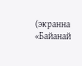(экранна  «Байанай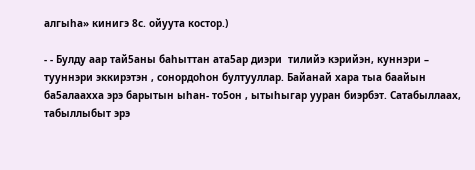алгыhа» кинигэ 8с. ойуута костор.)

- - Булду аар тай5аны баhыттан ата5ар диэри  тилийэ кэрийэн, куннэри – тууннэри эккирэтэн , сонордоhон бултууллар. Байанай хара тыа баайын ба5алаахха эрэ барытын ыhан- то5он , ытыhыгар ууран биэрбэт. Сатабыллаах, табыллыбыт эрэ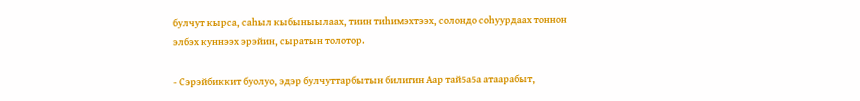булчут кырса, саhыл кыбыныылаах, тиин тиhимэхтээх, солондо соhуурдаах тоннон элбэх куннээх эрэйин, сыратын толотор.

- Сэрэйбиккит буолуо, эдэр булчуттарбытын билигин Аар тай5а5а атаарабыт,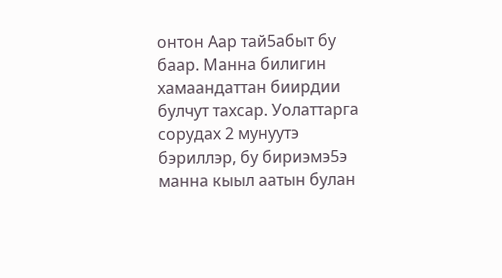онтон Аар тай5абыт бу баар. Манна билигин хамаандаттан биирдии булчут тахсар. Уолаттарга сорудах 2 мунуутэ бэриллэр, бу бириэмэ5э манна кыыл аатын булан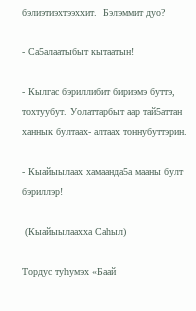бэлиэтиэхтээххит.  Бэлэммит дуо?

- Са5алаатыбыт кытаатын!

- Кылгас бэриллибит бириэмэ буттэ, тохтуубут. Уолаттарбыт аар тай5аттан ханнык бултаах- алтаах тоннубуттэрин.

- Кыайыылаах хамаанда5а мааны булт бэриллэр!

 (Кыайыылаахха Саhыл)

Тордус туhумэх «Баай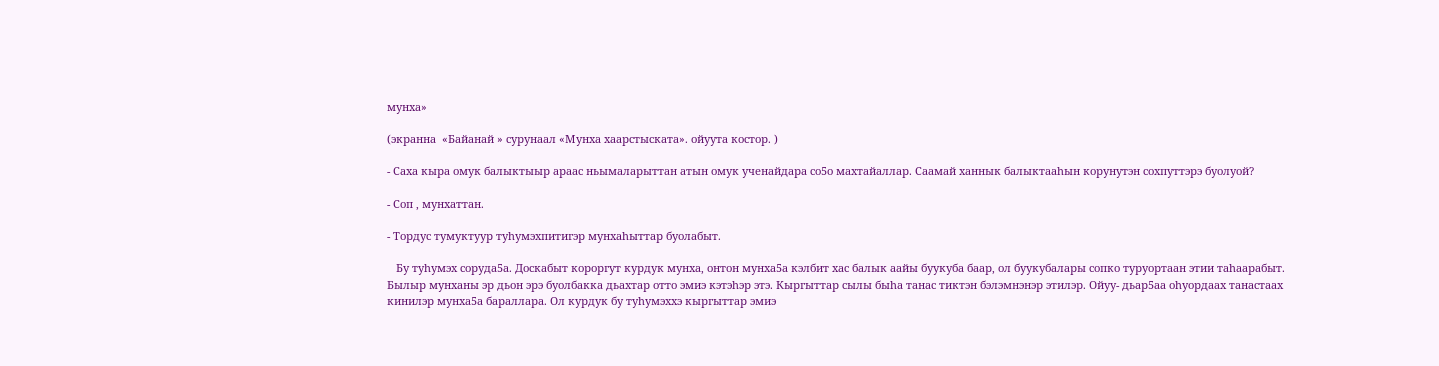мунха»

(экранна  «Байанай » сурунаал «Мунха хаарстыската». ойуута костор. )

- Саха кыра омук балыктыыр араас ньымаларыттан атын омук ученайдара со5о махтайаллар. Саамай ханнык балыктааhын корунутэн сохпуттэрэ буолуой?

- Соп , мунхаттан.

- Тордус тумуктуур туhумэхпитигэр мунхаhыттар буолабыт.

   Бу туhумэх соруда5а. Доскабыт короргут курдук мунха, онтон мунха5а кэлбит хас балык аайы буукуба баар, ол буукубалары сопко туруортаан этии таhаарабыт. Былыр мунханы эр дьон эрэ буолбакка дьахтар отто эмиэ кэтэhэр этэ. Кыргыттар сылы быhа танас тиктэн бэлэмнэнэр этилэр. Ойуу- дьар5аа оhуордаах танастаах кинилэр мунха5а бараллара. Ол курдук бу туhумэххэ кыргыттар эмиэ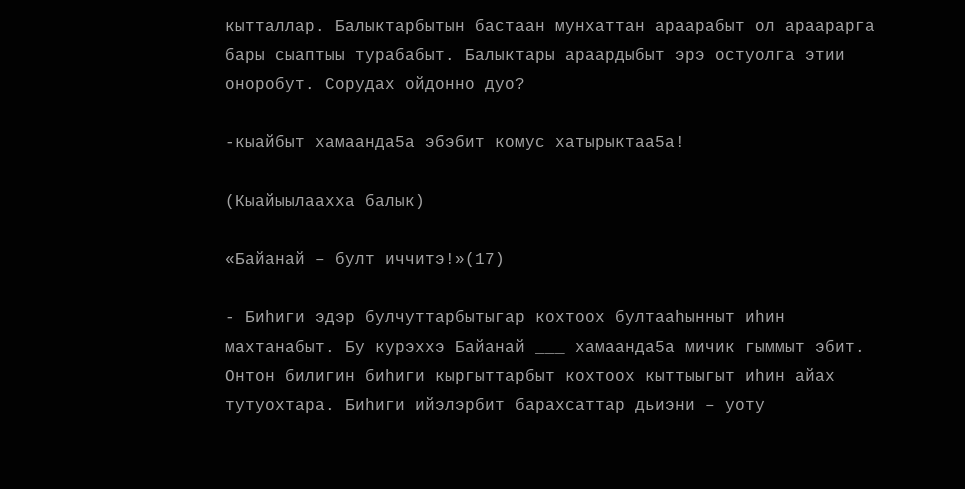кытталлар. Балыктарбытын бастаан мунхаттан араарабыт ол араарарга бары сыаптыы турабабыт. Балыктары араардыбыт эрэ остуолга этии оноробут. Сорудах ойдонно дуо?

-кыайбыт хамаанда5а эбэбит комус хатырыктаа5а!

(Кыайыылаахха балык)

«Байанай – булт иччитэ!»(17)

- Биhиги эдэр булчуттарбытыгар кохтоох бултааhынныт иhин махтанабыт. Бу курэххэ Байанай ___ хамаанда5а мичик гыммыт эбит. Онтон билигин биhиги кыргыттарбыт кохтоох кыттыыгыт иhин айах тутуохтара. Биhиги ийэлэрбит барахсаттар дьиэни – уоту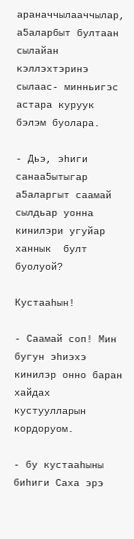араначчылааччылар, а5аларбыт бултаан сылайан кэллэхтэринэ сылаас- минньигэс астара куруук бэлэм буолара.

- Дьэ, эhиги санаа5ытыгар а5аларгыт саамай сылдьар уонна кинилэри угуйар ханнык  булт буолуой?

Кустааhын!

- Саамай соп! Мин бугун эhиэхэ кинилэр онно баран хайдах кустуулларын кордоруом.

- бу кустааhыны биhиги Саха эрэ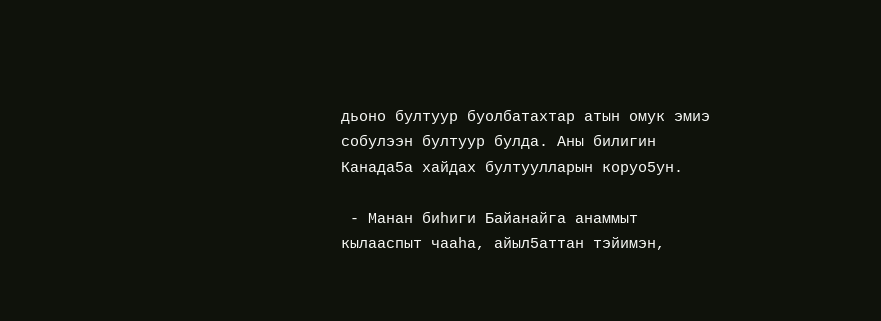дьоно бултуур буолбатахтар атын омук эмиэ собулээн бултуур булда. Аны билигин Канада5а хайдах бултуулларын коруо5ун.

 - Манан биhиги Байанайга анаммыт кылааспыт чааhа, айыл5аттан тэйимэн,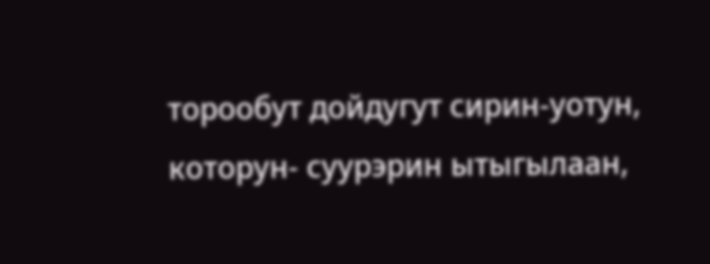торообут дойдугут сирин-уотун, которун- суурэрин ытыгылаан,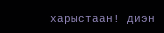харыстаан! диэн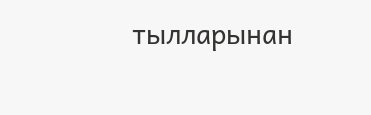тылларынан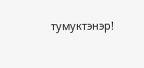тумуктэнэр!